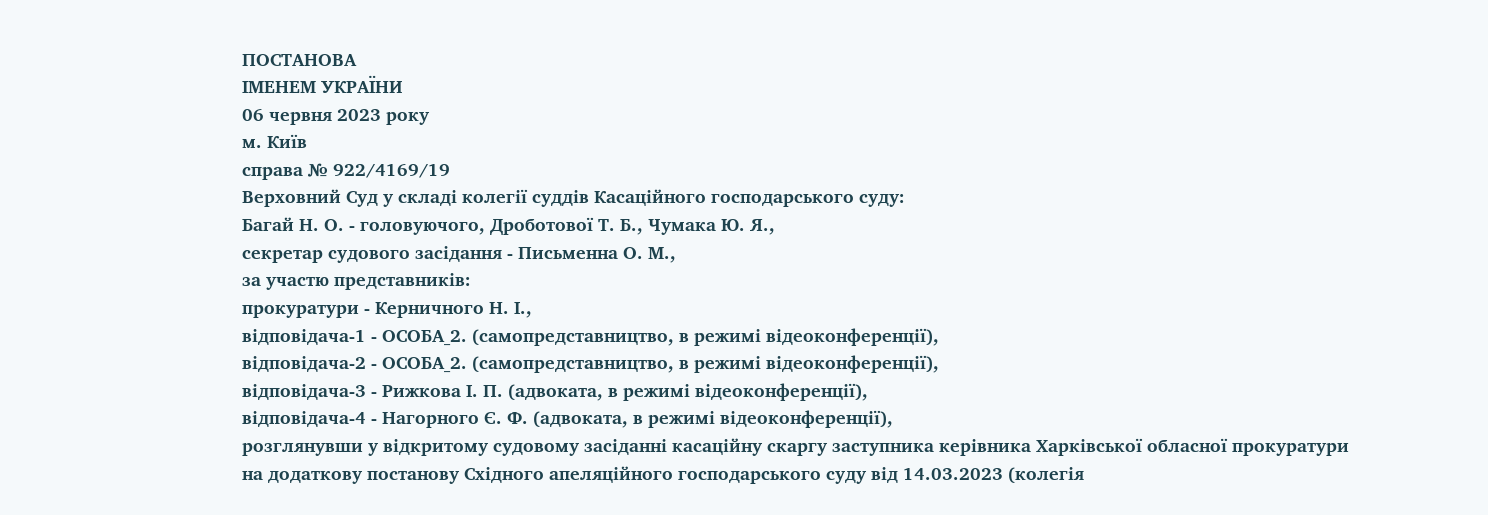ПОСТАНОВА
ІМЕНЕМ УКРАЇНИ
06 червня 2023 року
м. Київ
cправа № 922/4169/19
Верховний Суд у складі колегії суддів Касаційного господарського суду:
Багай Н. О. - головуючого, Дроботової Т. Б., Чумака Ю. Я.,
секретар судового засідання - Письменна О. М.,
за участю представників:
прокуратури - Керничного Н. І.,
відповідача-1 - ОСОБА_2. (самопредставництво, в режимі відеоконференції),
відповідача-2 - ОСОБА_2. (самопредставництво, в режимі відеоконференції),
відповідача-3 - Рижкова І. П. (адвоката, в режимі відеоконференції),
відповідача-4 - Нагорного Є. Ф. (адвоката, в режимі відеоконференції),
розглянувши у відкритому судовому засіданні касаційну скаргу заступника керівника Харківської обласної прокуратури
на додаткову постанову Східного апеляційного господарського суду від 14.03.2023 (колегія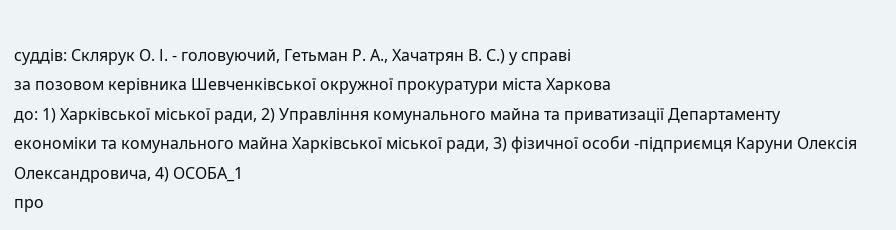суддів: Склярук О. І. - головуючий, Гетьман Р. А., Хачатрян В. С.) у справі
за позовом керівника Шевченківської окружної прокуратури міста Харкова
до: 1) Харківської міської ради, 2) Управління комунального майна та приватизації Департаменту економіки та комунального майна Харківської міської ради, 3) фізичної особи -підприємця Каруни Олексія Олександровича, 4) ОСОБА_1
про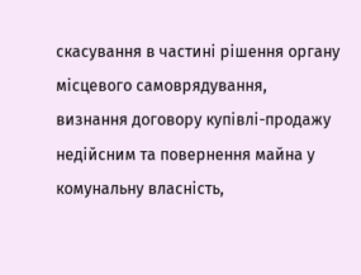скасування в частині рішення органу місцевого самоврядування, визнання договору купівлі-продажу недійсним та повернення майна у комунальну власність,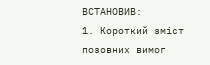ВСТАНОВИВ:
1. Короткий зміст позовних вимог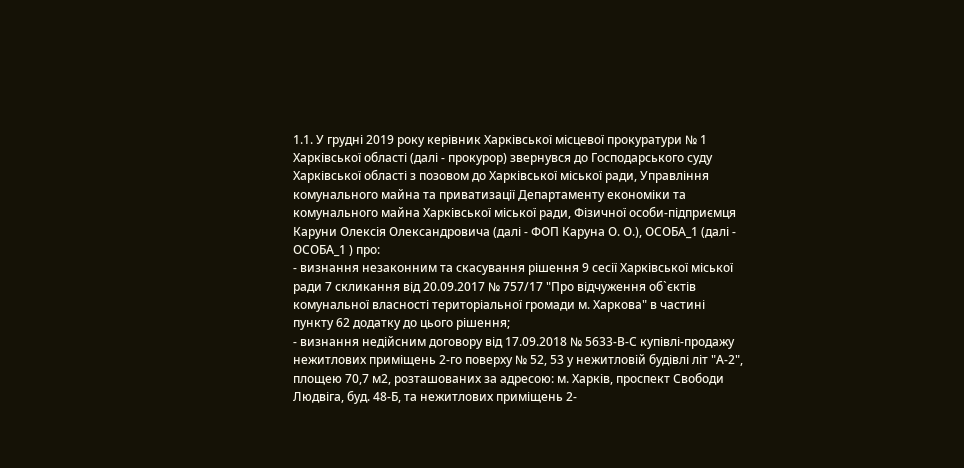1.1. У грудні 2019 року керівник Харківської місцевої прокуратури № 1 Харківської області (далі - прокурор) звернувся до Господарського суду Харківської області з позовом до Харківської міської ради, Управління комунального майна та приватизації Департаменту економіки та комунального майна Харківської міської ради, Фізичної особи-підприємця Каруни Олексія Олександровича (далі - ФОП Каруна О. О.), ОСОБА_1 (далі - ОСОБА_1 ) про:
- визнання незаконним та скасування рішення 9 сесії Харківської міської ради 7 скликання від 20.09.2017 № 757/17 "Про відчуження об`єктів комунальної власності територіальної громади м. Харкова" в частині пункту 62 додатку до цього рішення;
- визнання недійсним договору від 17.09.2018 № 5633-В-С купівлі-продажу нежитлових приміщень 2-го поверху № 52, 53 у нежитловій будівлі літ "А-2", площею 70,7 м2, розташованих за адресою: м. Харків, проспект Свободи Людвіга, буд. 48-Б, та нежитлових приміщень 2-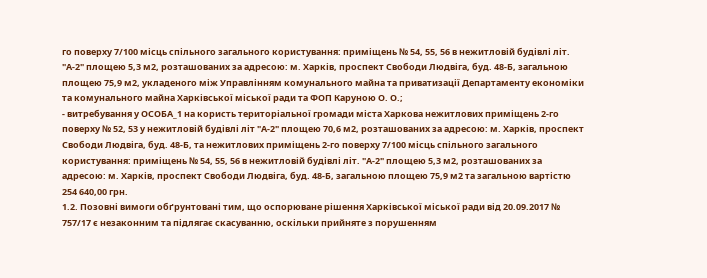го поверху 7/100 місць спільного загального користування: приміщень № 54, 55, 56 в нежитловій будівлі літ. "А-2" площею 5,3 м2, розташованих за адресою: м. Харків, проспект Свободи Людвіга, буд. 48-Б, загальною площею 75,9 м2, укладеного між Управлінням комунального майна та приватизації Департаменту економіки та комунального майна Харківської міської ради та ФОП Каруною О. О.;
- витребування у ОСОБА_1 на користь територіальної громади міста Харкова нежитлових приміщень 2-го поверху № 52, 53 у нежитловій будівлі літ "А-2" площею 70,6 м2, розташованих за адресою: м. Харків, проспект Свободи Людвіга, буд. 48-Б, та нежитлових приміщень 2-го поверху 7/100 місць спільного загального користування: приміщень № 54, 55, 56 в нежитловій будівлі літ. "А-2" площею 5,3 м2, розташованих за адресою: м. Харків, проспект Свободи Людвіга, буд. 48-Б, загальною площею 75,9 м2 та загальною вартістю 254 640,00 грн.
1.2. Позовні вимоги обґрунтовані тим, що оспорюване рішення Харківської міської ради від 20.09.2017 № 757/17 є незаконним та підлягає скасуванню, оскільки прийняте з порушенням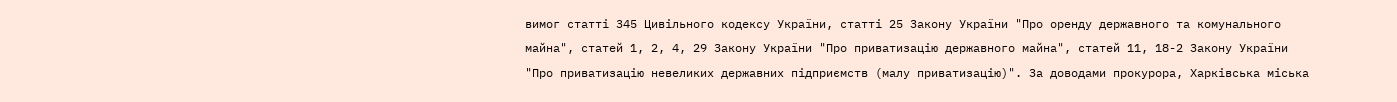вимог статті 345 Цивільного кодексу України, статті 25 Закону України "Про оренду державного та комунального майна", статей 1, 2, 4, 29 Закону України "Про приватизацію державного майна", статей 11, 18-2 Закону України "Про приватизацію невеликих державних підприємств (малу приватизацію)". За доводами прокурора, Харківська міська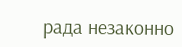рада незаконно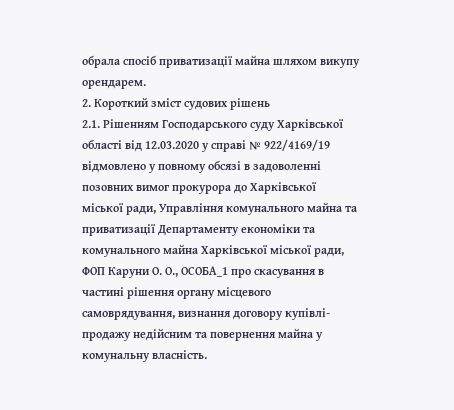обрала спосіб приватизації майна шляхом викупу орендарем.
2. Короткий зміст судових рішень
2.1. Рішенням Господарського суду Харківської області від 12.03.2020 у справі № 922/4169/19 відмовлено у повному обсязі в задоволенні позовних вимог прокурора до Харківської міської ради, Управління комунального майна та приватизації Департаменту економіки та комунального майна Харківської міської ради, ФОП Каруни О. О., ОСОБА_1 про скасування в частині рішення органу місцевого самоврядування, визнання договору купівлі-продажу недійсним та повернення майна у комунальну власність.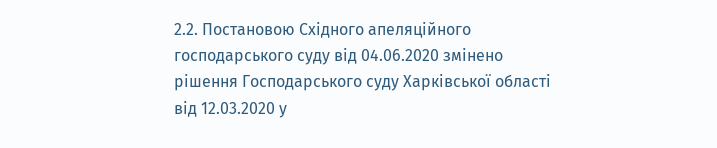2.2. Постановою Східного апеляційного господарського суду від 04.06.2020 змінено рішення Господарського суду Харківської області від 12.03.2020 у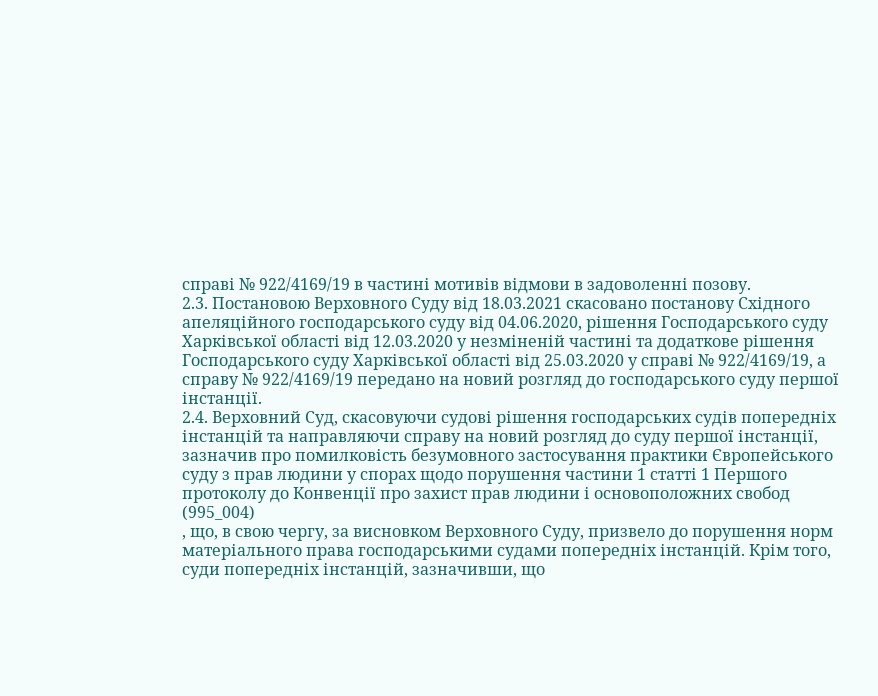справі № 922/4169/19 в частині мотивів відмови в задоволенні позову.
2.3. Постановою Верховного Суду від 18.03.2021 скасовано постанову Східного апеляційного господарського суду від 04.06.2020, рішення Господарського суду Харківської області від 12.03.2020 у незміненій частині та додаткове рішення Господарського суду Харківської області від 25.03.2020 у справі № 922/4169/19, а справу № 922/4169/19 передано на новий розгляд до господарського суду першої інстанції.
2.4. Верховний Суд, скасовуючи судові рішення господарських судів попередніх інстанцій та направляючи справу на новий розгляд до суду першої інстанції, зазначив про помилковість безумовного застосування практики Європейського суду з прав людини у спорах щодо порушення частини 1 статті 1 Першого протоколу до Конвенції про захист прав людини і основоположних свобод (995_004)
, що, в свою чергу, за висновком Верховного Суду, призвело до порушення норм матеріального права господарськими судами попередніх інстанцій. Крім того, суди попередніх інстанцій, зазначивши, що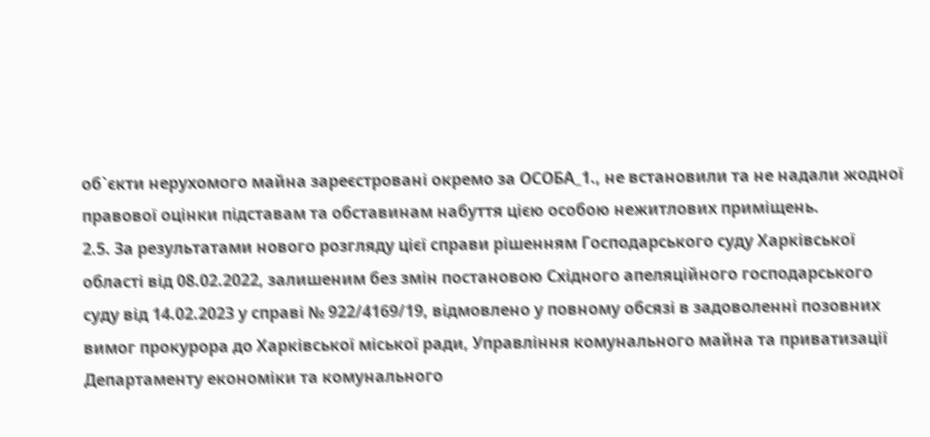об`єкти нерухомого майна зареєстровані окремо за ОСОБА_1., не встановили та не надали жодної правової оцінки підставам та обставинам набуття цією особою нежитлових приміщень.
2.5. За результатами нового розгляду цієї справи рішенням Господарського суду Харківської області від 08.02.2022, залишеним без змін постановою Східного апеляційного господарського суду від 14.02.2023 у справі № 922/4169/19, відмовлено у повному обсязі в задоволенні позовних вимог прокурора до Харківської міської ради, Управління комунального майна та приватизації Департаменту економіки та комунального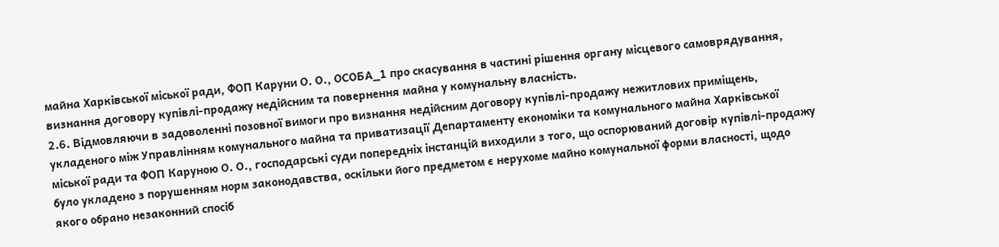майна Харківської міської ради, ФОП Каруни О. О., ОСОБА_1 про скасування в частині рішення органу місцевого самоврядування, визнання договору купівлі-продажу недійсним та повернення майна у комунальну власність.
2.6. Відмовляючи в задоволенні позовної вимоги про визнання недійсним договору купівлі-продажу нежитлових приміщень, укладеного між Управлінням комунального майна та приватизації Департаменту економіки та комунального майна Харківської міської ради та ФОП Каруною О. О., господарські суди попередніх інстанцій виходили з того, що оспорюваний договір купівлі-продажу було укладено з порушенням норм законодавства, оскільки його предметом є нерухоме майно комунальної форми власності, щодо якого обрано незаконний спосіб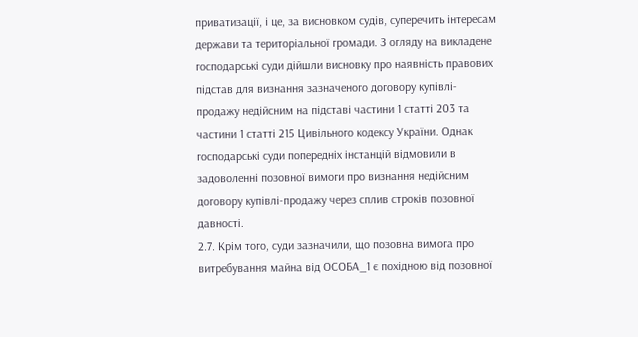приватизації, і це, за висновком судів, суперечить інтересам держави та територіальної громади. З огляду на викладене господарські суди дійшли висновку про наявність правових підстав для визнання зазначеного договору купівлі-продажу недійсним на підставі частини 1 статті 203 та частини 1 статті 215 Цивільного кодексу України. Однак господарські суди попередніх інстанцій відмовили в задоволенні позовної вимоги про визнання недійсним договору купівлі-продажу через сплив строків позовної давності.
2.7. Крім того, суди зазначили, що позовна вимога про витребування майна від ОСОБА_1 є похідною від позовної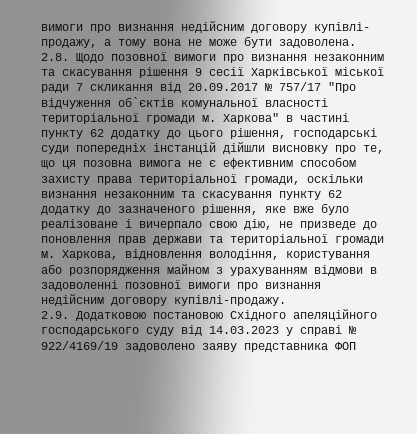вимоги про визнання недійсним договору купівлі-продажу, а тому вона не може бути задоволена.
2.8. Щодо позовної вимоги про визнання незаконним та скасування рішення 9 сесії Харківської міської ради 7 скликання від 20.09.2017 № 757/17 "Про відчуження об`єктів комунальної власності територіальної громади м. Харкова" в частині пункту 62 додатку до цього рішення, господарські суди попередніх інстанцій дійшли висновку про те, що ця позовна вимога не є ефективним способом захисту права територіальної громади, оскільки визнання незаконним та скасування пункту 62 додатку до зазначеного рішення, яке вже було реалізоване і вичерпало свою дію, не призведе до поновлення прав держави та територіальної громади м. Харкова, відновлення володіння, користування або розпорядження майном з урахуванням відмови в задоволенні позовної вимоги про визнання недійсним договору купівлі-продажу.
2.9. Додатковою постановою Східного апеляційного господарського суду від 14.03.2023 у справі № 922/4169/19 задоволено заяву представника ФОП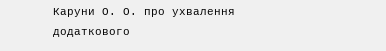Каруни О. О. про ухвалення додаткового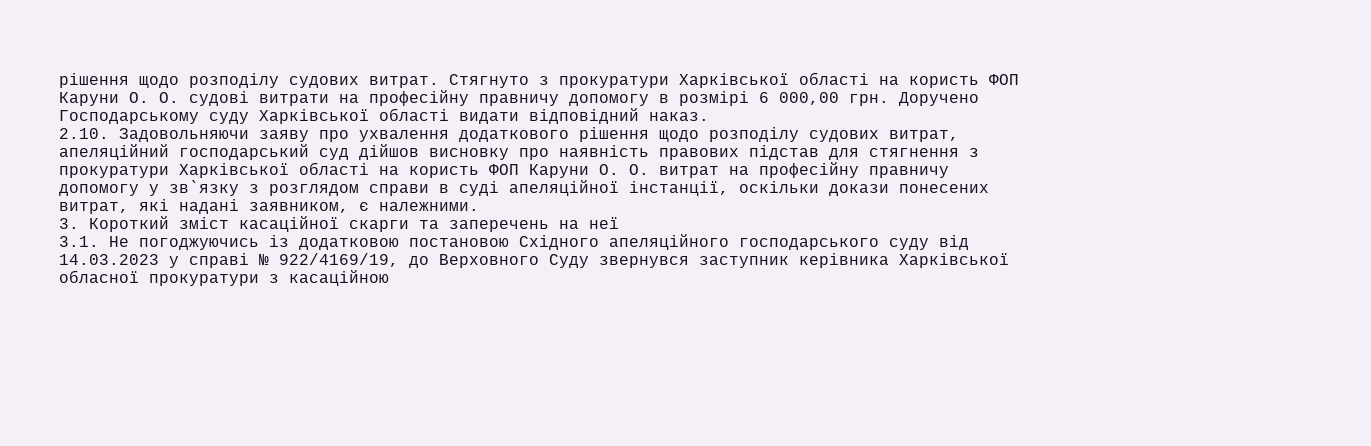рішення щодо розподілу судових витрат. Стягнуто з прокуратури Харківської області на користь ФОП Каруни О. О. судові витрати на професійну правничу допомогу в розмірі 6 000,00 грн. Доручено Господарському суду Харківської області видати відповідний наказ.
2.10. Задовольняючи заяву про ухвалення додаткового рішення щодо розподілу судових витрат, апеляційний господарський суд дійшов висновку про наявність правових підстав для стягнення з прокуратури Харківської області на користь ФОП Каруни О. О. витрат на професійну правничу допомогу у зв`язку з розглядом справи в суді апеляційної інстанції, оскільки докази понесених витрат, які надані заявником, є належними.
3. Короткий зміст касаційної скарги та заперечень на неї
3.1. Не погоджуючись із додатковою постановою Східного апеляційного господарського суду від 14.03.2023 у справі № 922/4169/19, до Верховного Суду звернувся заступник керівника Харківської обласної прокуратури з касаційною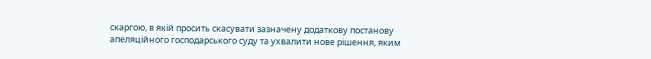скаргою, в якій просить скасувати зазначену додаткову постанову апеляційного господарського суду та ухвалити нове рішення, яким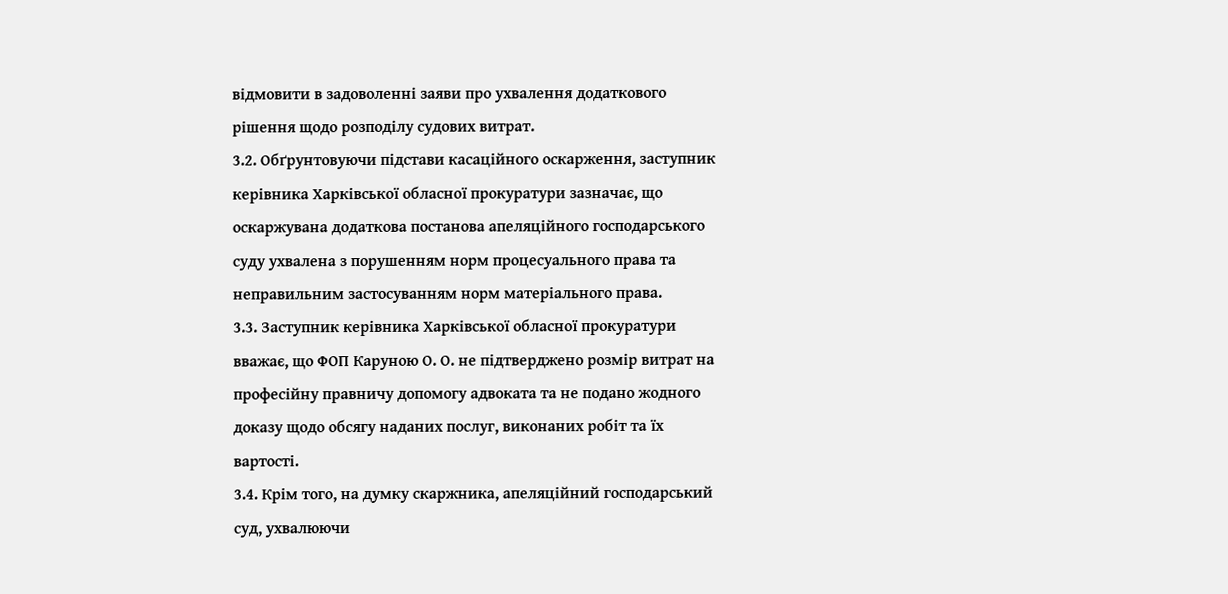відмовити в задоволенні заяви про ухвалення додаткового рішення щодо розподілу судових витрат.
3.2. Обґрунтовуючи підстави касаційного оскарження, заступник керівника Харківської обласної прокуратури зазначає, що оскаржувана додаткова постанова апеляційного господарського суду ухвалена з порушенням норм процесуального права та неправильним застосуванням норм матеріального права.
3.3. Заступник керівника Харківської обласної прокуратури вважає, що ФОП Каруною О. О. не підтверджено розмір витрат на професійну правничу допомогу адвоката та не подано жодного доказу щодо обсягу наданих послуг, виконаних робіт та їх вартості.
3.4. Крім того, на думку скаржника, апеляційний господарський суд, ухвалюючи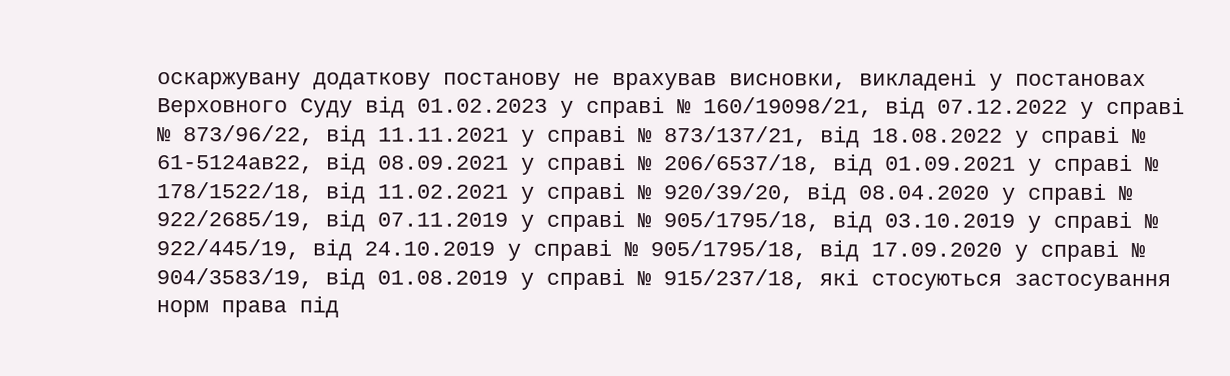оскаржувану додаткову постанову не врахував висновки, викладені у постановах Верховного Суду від 01.02.2023 у справі № 160/19098/21, від 07.12.2022 у справі № 873/96/22, від 11.11.2021 у справі № 873/137/21, від 18.08.2022 у справі № 61-5124ав22, від 08.09.2021 у справі № 206/6537/18, від 01.09.2021 у справі № 178/1522/18, від 11.02.2021 у справі № 920/39/20, від 08.04.2020 у справі № 922/2685/19, від 07.11.2019 у справі № 905/1795/18, від 03.10.2019 у справі № 922/445/19, від 24.10.2019 у справі № 905/1795/18, від 17.09.2020 у справі № 904/3583/19, від 01.08.2019 у справі № 915/237/18, які стосуються застосування норм права під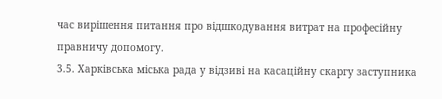час вирішення питання про відшкодування витрат на професійну правничу допомогу.
3.5. Харківська міська рада у відзиві на касаційну скаргу заступника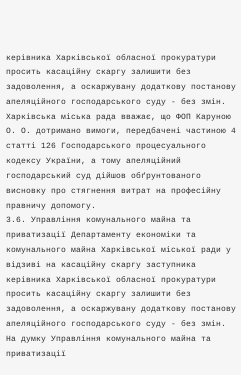керівника Харківської обласної прокуратури просить касаційну скаргу залишити без задоволення, а оскаржувану додаткову постанову апеляційного господарського суду - без змін. Харківська міська рада вважає, що ФОП Каруною О. О. дотримано вимоги, передбачені частиною 4 статті 126 Господарського процесуального кодексу України, а тому апеляційний господарський суд дійшов обґрунтованого висновку про стягнення витрат на професійну правничу допомогу.
3.6. Управління комунального майна та приватизації Департаменту економіки та комунального майна Харківської міської ради у відзиві на касаційну скаргу заступника керівника Харківської обласної прокуратури просить касаційну скаргу залишити без задоволення, а оскаржувану додаткову постанову апеляційного господарського суду - без змін. На думку Управління комунального майна та приватизації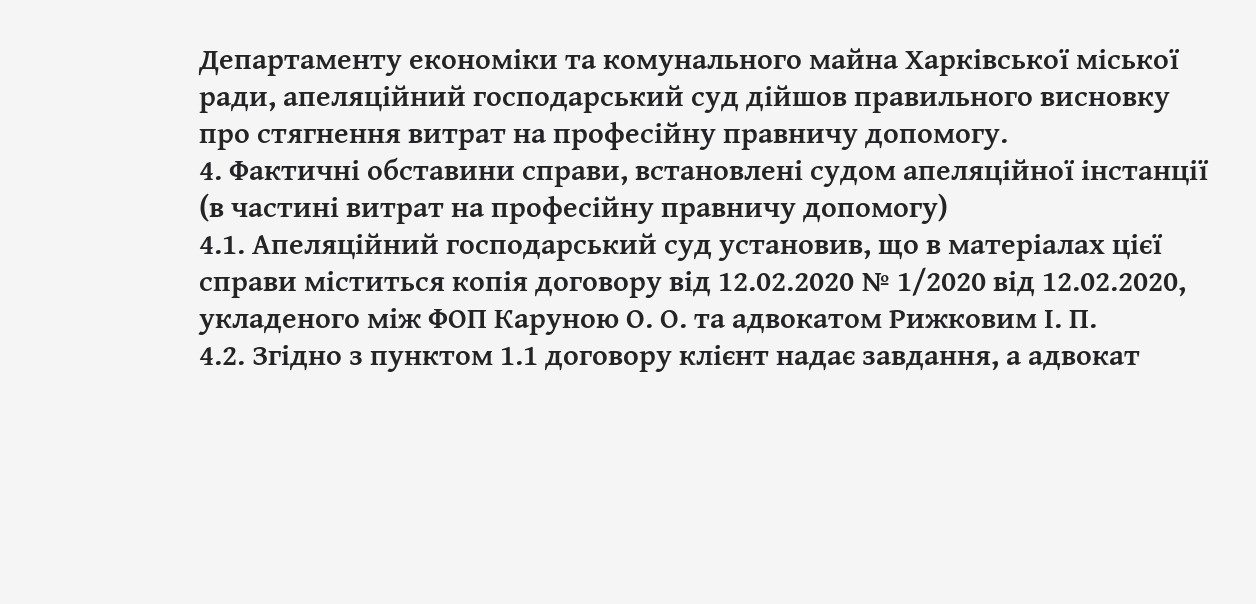Департаменту економіки та комунального майна Харківської міської ради, апеляційний господарський суд дійшов правильного висновку про стягнення витрат на професійну правничу допомогу.
4. Фактичні обставини справи, встановлені судом апеляційної інстанції (в частині витрат на професійну правничу допомогу)
4.1. Апеляційний господарський суд установив, що в матеріалах цієї справи міститься копія договору від 12.02.2020 № 1/2020 від 12.02.2020, укладеного між ФОП Каруною О. О. та адвокатом Рижковим І. П.
4.2. Згідно з пунктом 1.1 договору клієнт надає завдання, а адвокат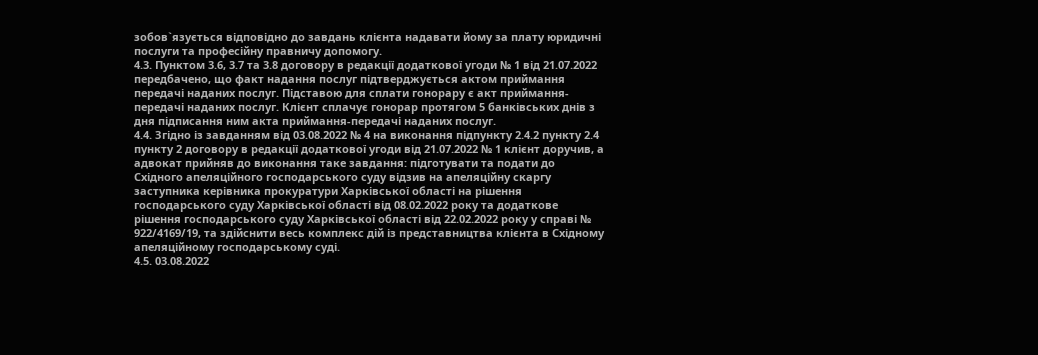зобов`язується відповідно до завдань клієнта надавати йому за плату юридичні послуги та професійну правничу допомогу.
4.3. Пунктом 3.6, 3.7 та 3.8 договору в редакції додаткової угоди № 1 від 21.07.2022 передбачено, що факт надання послуг підтверджується актом приймання передачі наданих послуг. Підставою для сплати гонорару є акт приймання-передачі наданих послуг. Клієнт сплачує гонорар протягом 5 банківських днів з дня підписання ним акта приймання-передачі наданих послуг.
4.4. Згідно із завданням від 03.08.2022 № 4 на виконання підпункту 2.4.2 пункту 2.4 пункту 2 договору в редакції додаткової угоди від 21.07.2022 № 1 клієнт доручив, а адвокат прийняв до виконання таке завдання: підготувати та подати до Східного апеляційного господарського суду відзив на апеляційну скаргу заступника керівника прокуратури Харківської області на рішення господарського суду Харківської області від 08.02.2022 року та додаткове рішення господарського суду Харківської області від 22.02.2022 року у справі № 922/4169/19, та здійснити весь комплекс дій із представництва клієнта в Східному апеляційному господарському суді.
4.5. 03.08.2022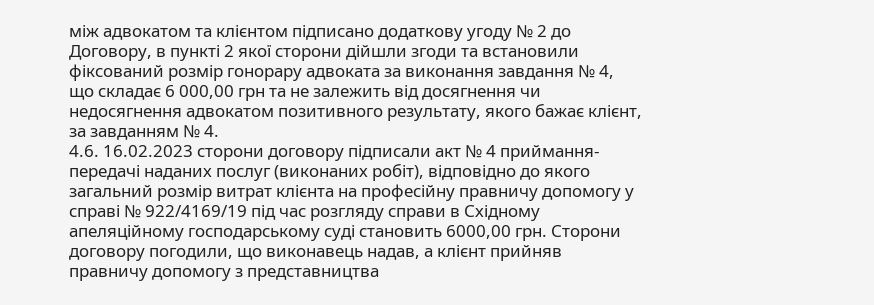між адвокатом та клієнтом підписано додаткову угоду № 2 до Договору, в пункті 2 якої сторони дійшли згоди та встановили фіксований розмір гонорару адвоката за виконання завдання № 4, що складає 6 000,00 грн та не залежить від досягнення чи недосягнення адвокатом позитивного результату, якого бажає клієнт, за завданням № 4.
4.6. 16.02.2023 сторони договору підписали акт № 4 приймання-передачі наданих послуг (виконаних робіт), відповідно до якого загальний розмір витрат клієнта на професійну правничу допомогу у справі № 922/4169/19 під час розгляду справи в Східному апеляційному господарському суді становить 6000,00 грн. Сторони договору погодили, що виконавець надав, а клієнт прийняв правничу допомогу з представництва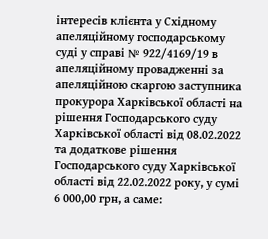інтересів клієнта у Східному апеляційному господарському суді у справі № 922/4169/19 в апеляційному провадженні за апеляційною скаргою заступника прокурора Харківської області на рішення Господарського суду Харківської області від 08.02.2022 та додаткове рішення Господарського суду Харківської області від 22.02.2022 року, у сумі 6 000,00 грн, а саме: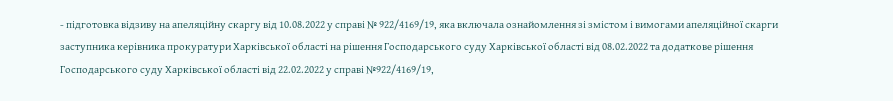- підготовка відзиву на апеляційну скаргу від 10.08.2022 у справі № 922/4169/19, яка включала ознайомлення зі змістом і вимогами апеляційної скарги заступника керівника прокуратури Харківської області на рішення Господарського суду Харківської області від 08.02.2022 та додаткове рішення Господарського суду Харківської області від 22.02.2022 у справі №922/4169/19,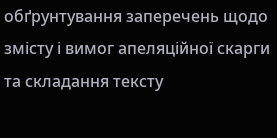обґрунтування заперечень щодо змісту і вимог апеляційної скарги та складання тексту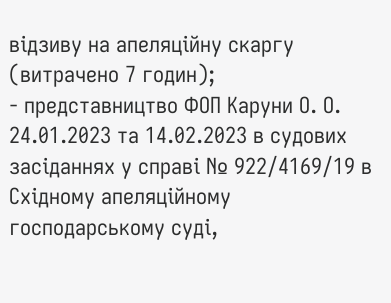відзиву на апеляційну скаргу (витрачено 7 годин);
- представництво ФОП Каруни О. О. 24.01.2023 та 14.02.2023 в судових засіданнях у справі № 922/4169/19 в Східному апеляційному господарському суді,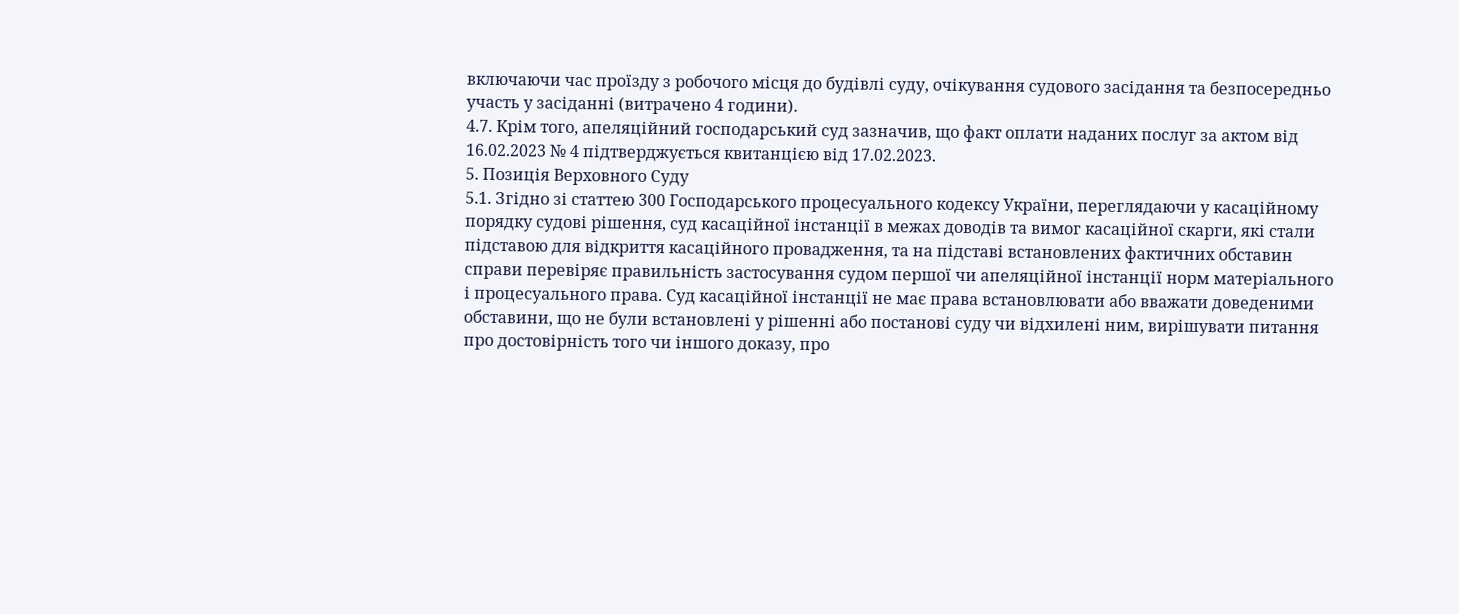включаючи час проїзду з робочого місця до будівлі суду, очікування судового засідання та безпосередньо участь у засіданні (витрачено 4 години).
4.7. Крім того, апеляційний господарський суд зазначив, що факт оплати наданих послуг за актом від 16.02.2023 № 4 підтверджується квитанцією від 17.02.2023.
5. Позиція Верховного Суду
5.1. Згідно зі статтею 300 Господарського процесуального кодексу України, переглядаючи у касаційному порядку судові рішення, суд касаційної інстанції в межах доводів та вимог касаційної скарги, які стали підставою для відкриття касаційного провадження, та на підставі встановлених фактичних обставин справи перевіряє правильність застосування судом першої чи апеляційної інстанції норм матеріального і процесуального права. Суд касаційної інстанції не має права встановлювати або вважати доведеними обставини, що не були встановлені у рішенні або постанові суду чи відхилені ним, вирішувати питання про достовірність того чи іншого доказу, про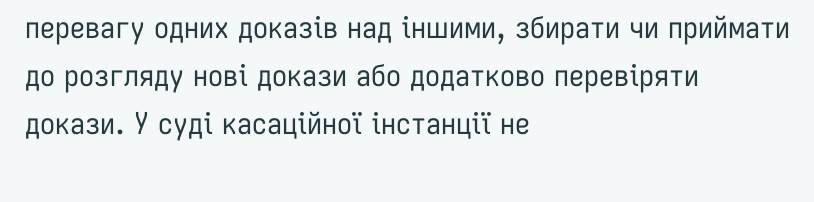перевагу одних доказів над іншими, збирати чи приймати до розгляду нові докази або додатково перевіряти докази. У суді касаційної інстанції не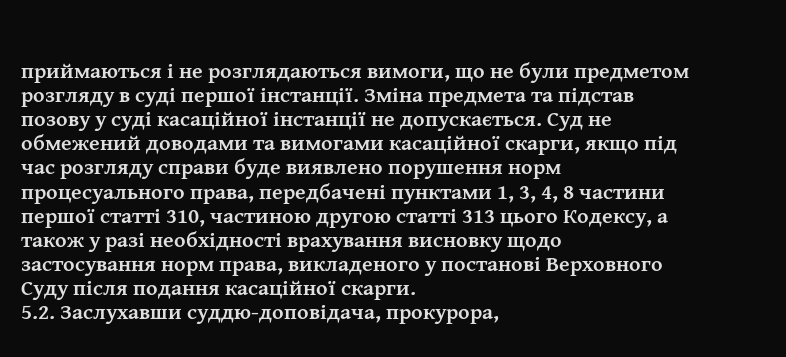приймаються і не розглядаються вимоги, що не були предметом розгляду в суді першої інстанції. Зміна предмета та підстав позову у суді касаційної інстанції не допускається. Суд не обмежений доводами та вимогами касаційної скарги, якщо під час розгляду справи буде виявлено порушення норм процесуального права, передбачені пунктами 1, 3, 4, 8 частини першої статті 310, частиною другою статті 313 цього Кодексу, а також у разі необхідності врахування висновку щодо застосування норм права, викладеного у постанові Верховного Суду після подання касаційної скарги.
5.2. Заслухавши суддю-доповідача, прокурора,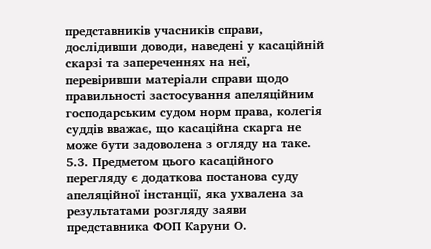представників учасників справи, дослідивши доводи, наведені у касаційній скарзі та запереченнях на неї, перевіривши матеріали справи щодо правильності застосування апеляційним господарським судом норм права, колегія суддів вважає, що касаційна скарга не може бути задоволена з огляду на таке.
5.3. Предметом цього касаційного перегляду є додаткова постанова суду апеляційної інстанції, яка ухвалена за результатами розгляду заяви представника ФОП Каруни О.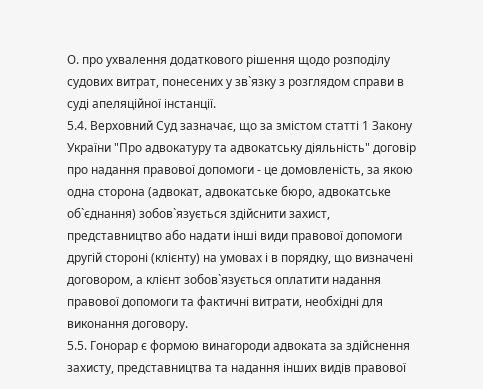О. про ухвалення додаткового рішення щодо розподілу судових витрат, понесених у зв`язку з розглядом справи в суді апеляційної інстанції.
5.4. Верховний Суд зазначає, що за змістом статті 1 Закону України "Про адвокатуру та адвокатську діяльність" договір про надання правової допомоги - це домовленість, за якою одна сторона (адвокат, адвокатське бюро, адвокатське об`єднання) зобов`язується здійснити захист, представництво або надати інші види правової допомоги другій стороні (клієнту) на умовах і в порядку, що визначені договором, а клієнт зобов`язується оплатити надання правової допомоги та фактичні витрати, необхідні для виконання договору.
5.5. Гонорар є формою винагороди адвоката за здійснення захисту, представництва та надання інших видів правової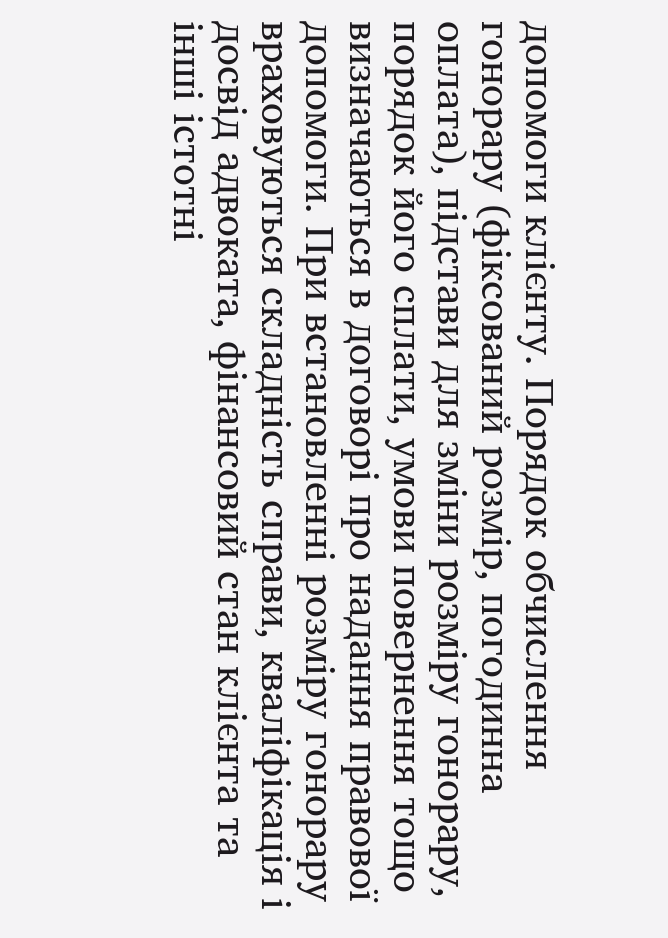допомоги клієнту. Порядок обчислення гонорару (фіксований розмір, погодинна оплата), підстави для зміни розміру гонорару, порядок його сплати, умови повернення тощо визначаються в договорі про надання правової допомоги. При встановленні розміру гонорару враховуються складність справи, кваліфікація і досвід адвоката, фінансовий стан клієнта та інші істотні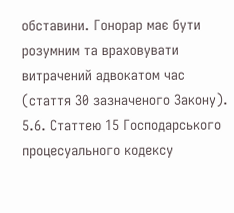обставини. Гонорар має бути розумним та враховувати витрачений адвокатом час (стаття 30 зазначеного Закону).
5.6. Статтею 15 Господарського процесуального кодексу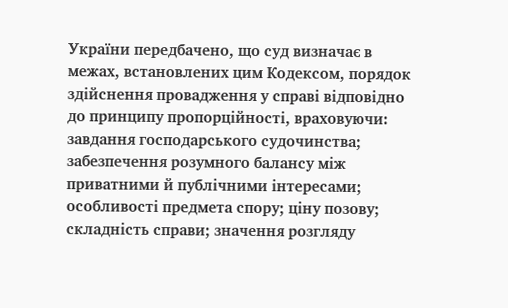України передбачено, що суд визначає в межах, встановлених цим Кодексом, порядок здійснення провадження у справі відповідно до принципу пропорційності, враховуючи: завдання господарського судочинства; забезпечення розумного балансу між приватними й публічними інтересами; особливості предмета спору; ціну позову; складність справи; значення розгляду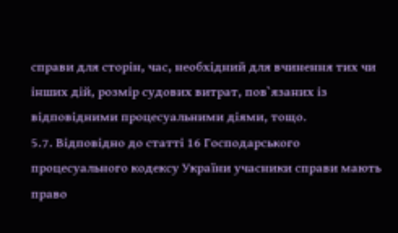справи для сторін, час, необхідний для вчинення тих чи інших дій, розмір судових витрат, пов`язаних із відповідними процесуальними діями, тощо.
5.7. Відповідно до статті 16 Господарського процесуального кодексу України учасники справи мають право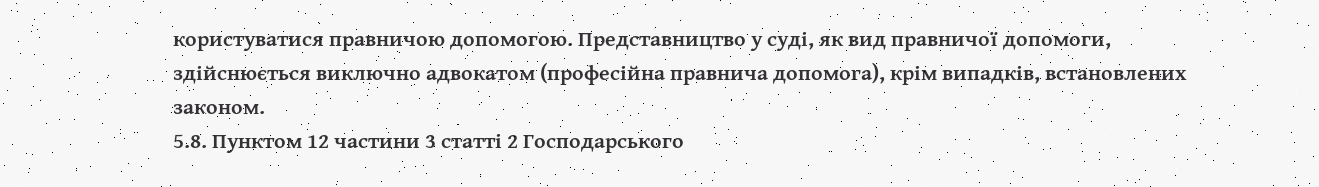користуватися правничою допомогою. Представництво у суді, як вид правничої допомоги, здійснюється виключно адвокатом (професійна правнича допомога), крім випадків, встановлених законом.
5.8. Пунктом 12 частини 3 статті 2 Господарського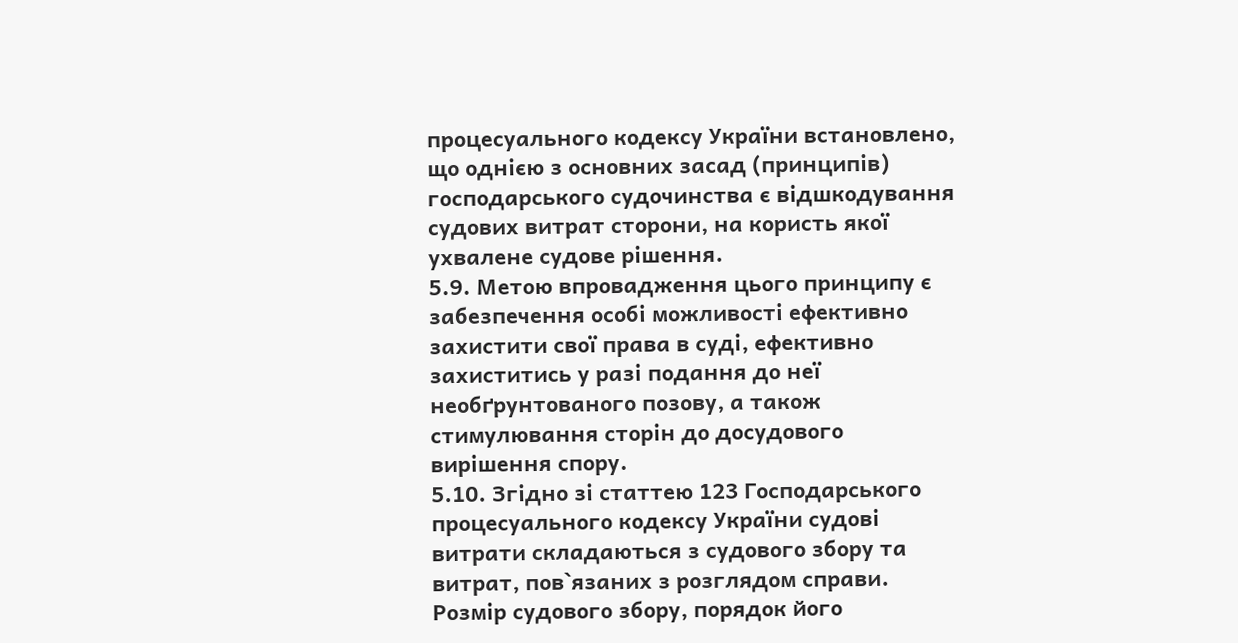процесуального кодексу України встановлено, що однією з основних засад (принципів) господарського судочинства є відшкодування судових витрат сторони, на користь якої ухвалене судове рішення.
5.9. Метою впровадження цього принципу є забезпечення особі можливості ефективно захистити свої права в суді, ефективно захиститись у разі подання до неї необґрунтованого позову, а також стимулювання сторін до досудового вирішення спору.
5.10. Згідно зі статтею 123 Господарського процесуального кодексу України судові витрати складаються з судового збору та витрат, пов`язаних з розглядом справи. Розмір судового збору, порядок його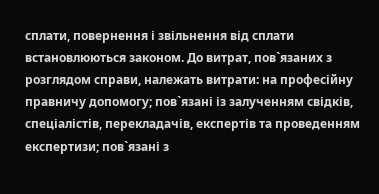сплати, повернення і звільнення від сплати встановлюються законом. До витрат, пов`язаних з розглядом справи, належать витрати: на професійну правничу допомогу; пов`язані із залученням свідків, спеціалістів, перекладачів, експертів та проведенням експертизи; пов`язані з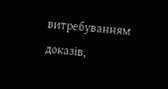витребуванням доказів,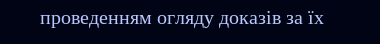проведенням огляду доказів за їх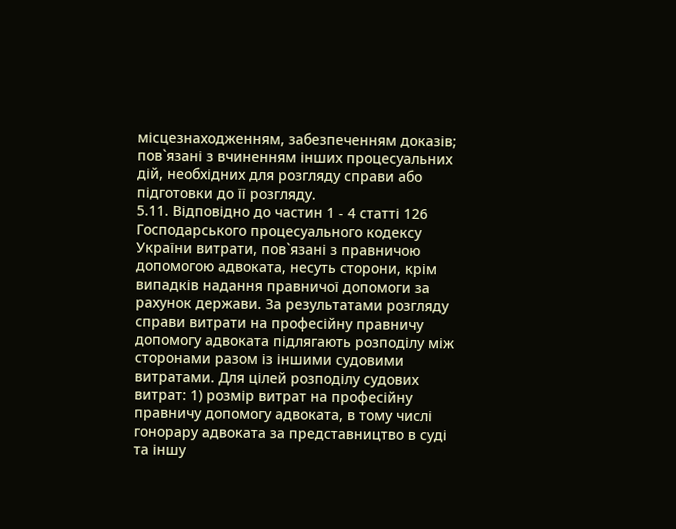місцезнаходженням, забезпеченням доказів; пов`язані з вчиненням інших процесуальних дій, необхідних для розгляду справи або підготовки до її розгляду.
5.11. Відповідно до частин 1 - 4 статті 126 Господарського процесуального кодексу України витрати, пов`язані з правничою допомогою адвоката, несуть сторони, крім випадків надання правничої допомоги за рахунок держави. За результатами розгляду справи витрати на професійну правничу допомогу адвоката підлягають розподілу між сторонами разом із іншими судовими витратами. Для цілей розподілу судових витрат: 1) розмір витрат на професійну правничу допомогу адвоката, в тому числі гонорару адвоката за представництво в суді та іншу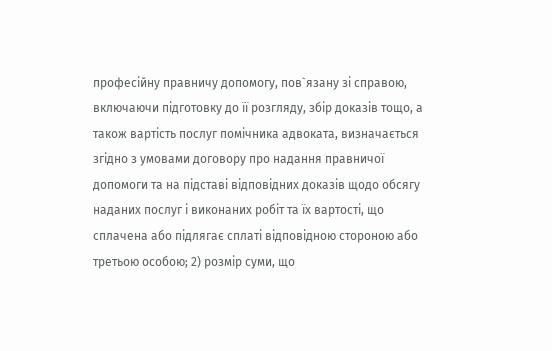професійну правничу допомогу, пов`язану зі справою, включаючи підготовку до її розгляду, збір доказів тощо, а також вартість послуг помічника адвоката, визначається згідно з умовами договору про надання правничої допомоги та на підставі відповідних доказів щодо обсягу наданих послуг і виконаних робіт та їх вартості, що сплачена або підлягає сплаті відповідною стороною або третьою особою; 2) розмір суми, що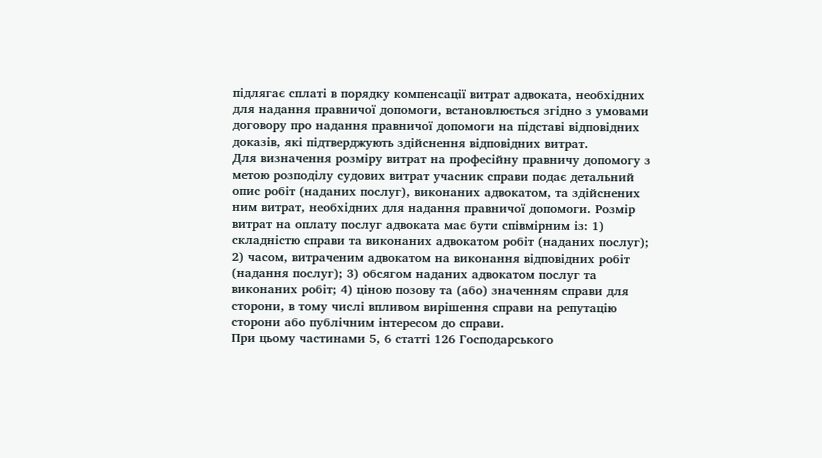підлягає сплаті в порядку компенсації витрат адвоката, необхідних для надання правничої допомоги, встановлюється згідно з умовами договору про надання правничої допомоги на підставі відповідних доказів, які підтверджують здійснення відповідних витрат.
Для визначення розміру витрат на професійну правничу допомогу з метою розподілу судових витрат учасник справи подає детальний опис робіт (наданих послуг), виконаних адвокатом, та здійснених ним витрат, необхідних для надання правничої допомоги. Розмір витрат на оплату послуг адвоката має бути співмірним із: 1) складністю справи та виконаних адвокатом робіт (наданих послуг); 2) часом, витраченим адвокатом на виконання відповідних робіт (надання послуг); 3) обсягом наданих адвокатом послуг та виконаних робіт; 4) ціною позову та (або) значенням справи для сторони, в тому числі впливом вирішення справи на репутацію сторони або публічним інтересом до справи.
При цьому частинами 5, 6 статті 126 Господарського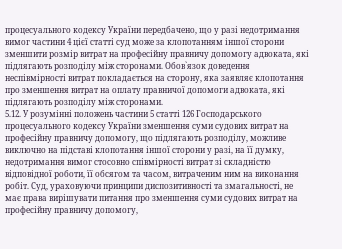процесуального кодексу України передбачено, що у разі недотримання вимог частини 4 цієї статті суд може за клопотанням іншої сторони зменшити розмір витрат на професійну правничу допомогу адвоката, які підлягають розподілу між сторонами. Обов`язок доведення неспівмірності витрат покладається на сторону, яка заявляє клопотання про зменшення витрат на оплату правничої допомоги адвоката, які підлягають розподілу між сторонами.
5.12. У розумінні положень частини 5 статті 126 Господарського процесуального кодексу України зменшення суми судових витрат на професійну правничу допомогу, що підлягають розподілу, можливе виключно на підставі клопотання іншої сторони у разі, на її думку, недотримання вимог стосовно співмірності витрат зі складністю відповідної роботи, її обсягом та часом, витраченим ним на виконання робіт. Суд, ураховуючи принципи диспозитивності та змагальності, не має права вирішувати питання про зменшення суми судових витрат на професійну правничу допомогу,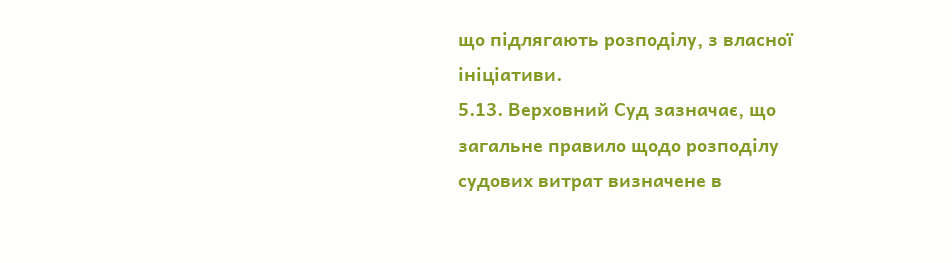що підлягають розподілу, з власної ініціативи.
5.13. Верховний Суд зазначає, що загальне правило щодо розподілу судових витрат визначене в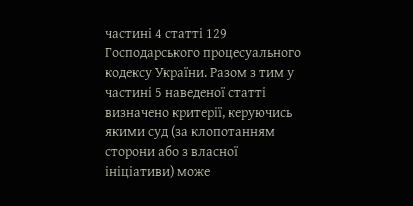частині 4 статті 129 Господарського процесуального кодексу України. Разом з тим у частині 5 наведеної статті визначено критерії, керуючись якими суд (за клопотанням сторони або з власної ініціативи) може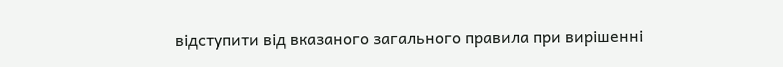відступити від вказаного загального правила при вирішенні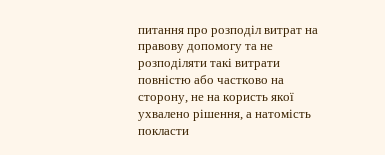питання про розподіл витрат на правову допомогу та не розподіляти такі витрати повністю або частково на сторону, не на користь якої ухвалено рішення, а натомість покласти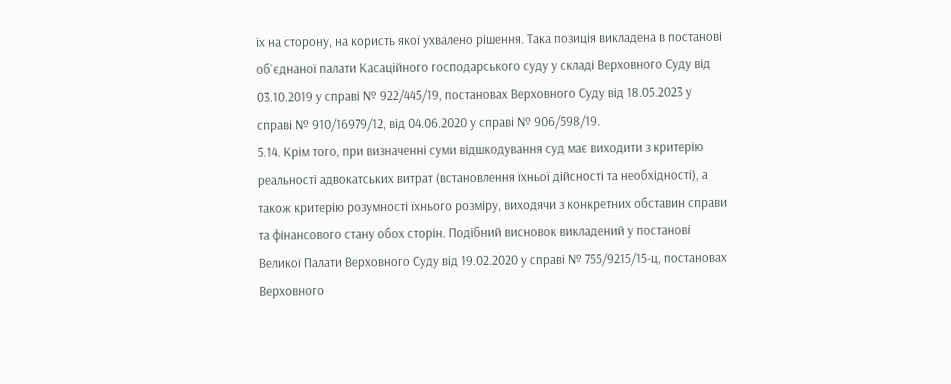їх на сторону, на користь якої ухвалено рішення. Така позиція викладена в постанові об`єднаної палати Касаційного господарського суду у складі Верховного Суду від 03.10.2019 у справі № 922/445/19, постановах Верховного Суду від 18.05.2023 у справі № 910/16979/12, від 04.06.2020 у справі № 906/598/19.
5.14. Крім того, при визначенні суми відшкодування суд має виходити з критерію реальності адвокатських витрат (встановлення їхньої дійсності та необхідності), а також критерію розумності їхнього розміру, виходячи з конкретних обставин справи та фінансового стану обох сторін. Подібний висновок викладений у постанові Великої Палати Верховного Суду від 19.02.2020 у справі № 755/9215/15-ц, постановах Верховного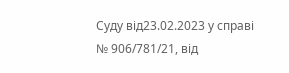Суду від23.02.2023 у справі № 906/781/21, від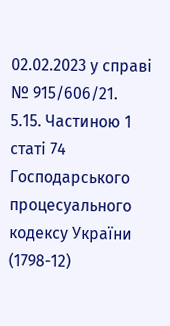02.02.2023 у справі № 915/606/21.
5.15. Частиною 1 статі 74 Господарського процесуального кодексу України (1798-12)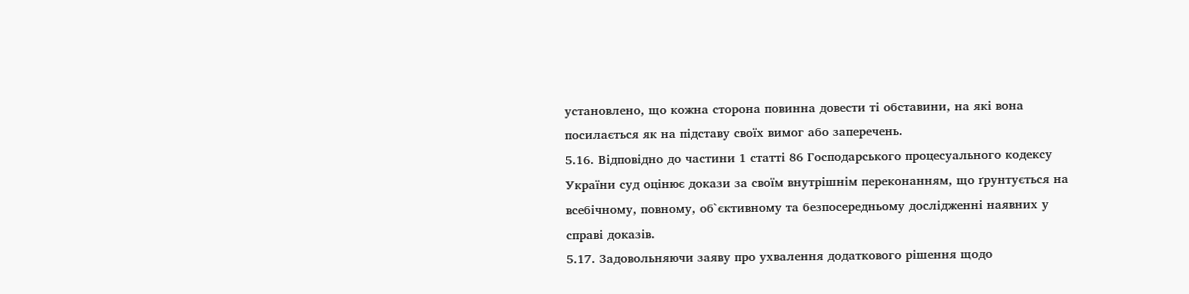установлено, що кожна сторона повинна довести ті обставини, на які вона посилається як на підставу своїх вимог або заперечень.
5.16. Відповідно до частини 1 статті 86 Господарського процесуального кодексу України суд оцінює докази за своїм внутрішнім переконанням, що ґрунтується на всебічному, повному, об`єктивному та безпосередньому дослідженні наявних у справі доказів.
5.17. Задовольняючи заяву про ухвалення додаткового рішення щодо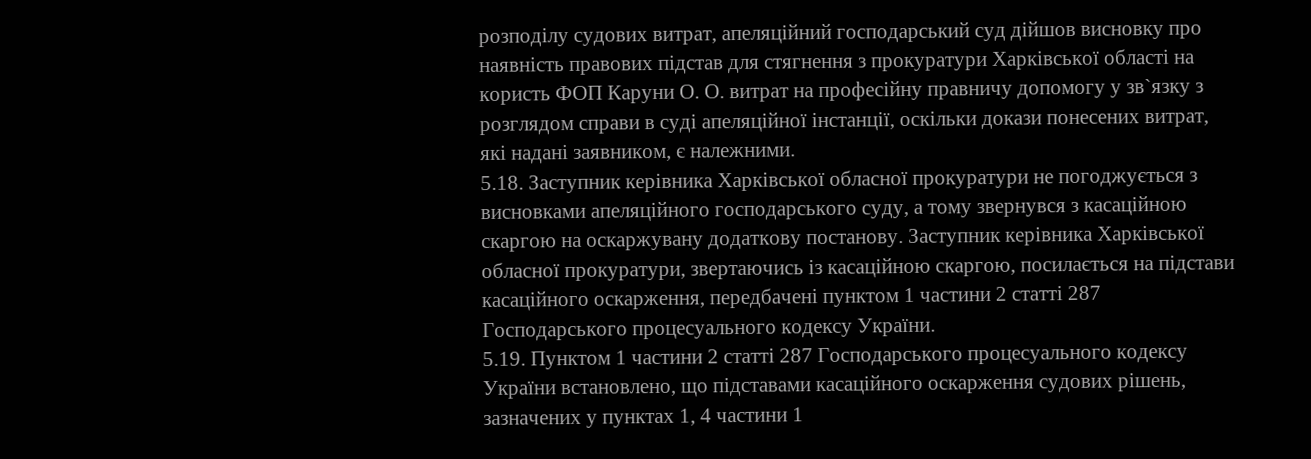розподілу судових витрат, апеляційний господарський суд дійшов висновку про наявність правових підстав для стягнення з прокуратури Харківської області на користь ФОП Каруни О. О. витрат на професійну правничу допомогу у зв`язку з розглядом справи в суді апеляційної інстанції, оскільки докази понесених витрат, які надані заявником, є належними.
5.18. Заступник керівника Харківської обласної прокуратури не погоджується з висновками апеляційного господарського суду, а тому звернувся з касаційною скаргою на оскаржувану додаткову постанову. Заступник керівника Харківської обласної прокуратури, звертаючись із касаційною скаргою, посилається на підстави касаційного оскарження, передбачені пунктом 1 частини 2 статті 287 Господарського процесуального кодексу України.
5.19. Пунктом 1 частини 2 статті 287 Господарського процесуального кодексу України встановлено, що підставами касаційного оскарження судових рішень, зазначених у пунктах 1, 4 частини 1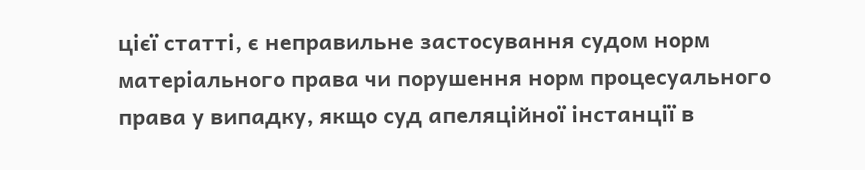цієї статті, є неправильне застосування судом норм матеріального права чи порушення норм процесуального права у випадку, якщо суд апеляційної інстанції в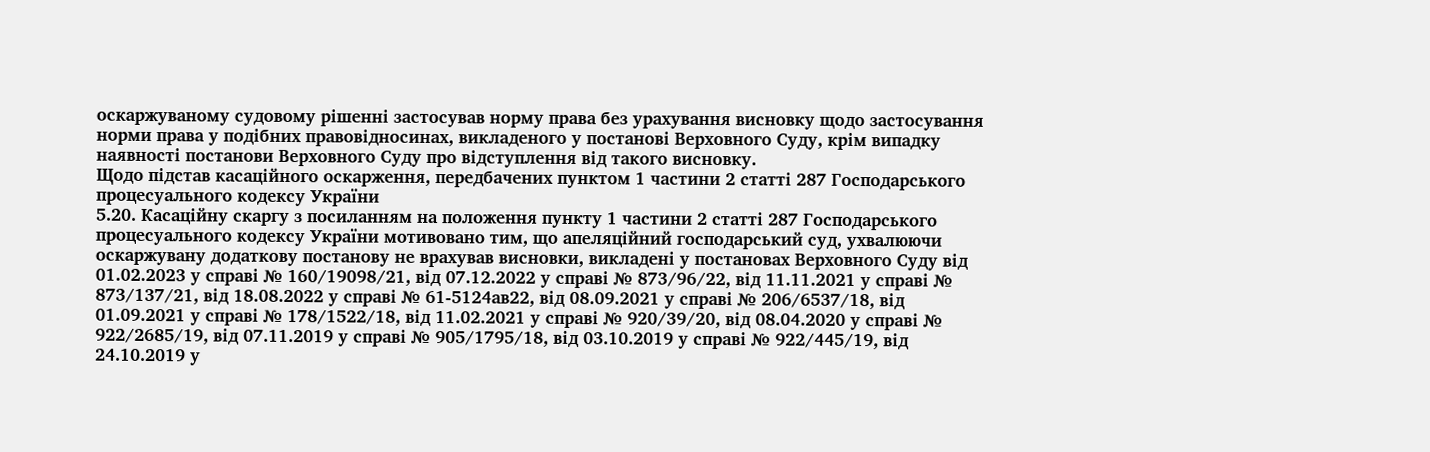оскаржуваному судовому рішенні застосував норму права без урахування висновку щодо застосування норми права у подібних правовідносинах, викладеного у постанові Верховного Суду, крім випадку наявності постанови Верховного Суду про відступлення від такого висновку.
Щодо підстав касаційного оскарження, передбачених пунктом 1 частини 2 статті 287 Господарського процесуального кодексу України
5.20. Касаційну скаргу з посиланням на положення пункту 1 частини 2 статті 287 Господарського процесуального кодексу України мотивовано тим, що апеляційний господарський суд, ухвалюючи оскаржувану додаткову постанову не врахував висновки, викладені у постановах Верховного Суду від 01.02.2023 у справі № 160/19098/21, від 07.12.2022 у справі № 873/96/22, від 11.11.2021 у справі № 873/137/21, від 18.08.2022 у справі № 61-5124ав22, від 08.09.2021 у справі № 206/6537/18, від 01.09.2021 у справі № 178/1522/18, від 11.02.2021 у справі № 920/39/20, від 08.04.2020 у справі № 922/2685/19, від 07.11.2019 у справі № 905/1795/18, від 03.10.2019 у справі № 922/445/19, від 24.10.2019 у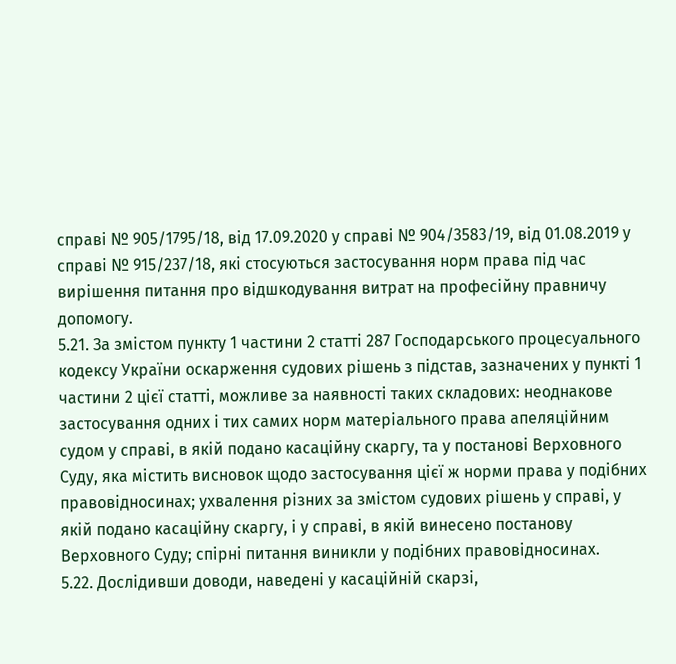справі № 905/1795/18, від 17.09.2020 у справі № 904/3583/19, від 01.08.2019 у справі № 915/237/18, які стосуються застосування норм права під час вирішення питання про відшкодування витрат на професійну правничу допомогу.
5.21. За змістом пункту 1 частини 2 статті 287 Господарського процесуального кодексу України оскарження судових рішень з підстав, зазначених у пункті 1 частини 2 цієї статті, можливе за наявності таких складових: неоднакове застосування одних і тих самих норм матеріального права апеляційним судом у справі, в якій подано касаційну скаргу, та у постанові Верховного Суду, яка містить висновок щодо застосування цієї ж норми права у подібних правовідносинах; ухвалення різних за змістом судових рішень у справі, у якій подано касаційну скаргу, і у справі, в якій винесено постанову Верховного Суду; спірні питання виникли у подібних правовідносинах.
5.22. Дослідивши доводи, наведені у касаційній скарзі,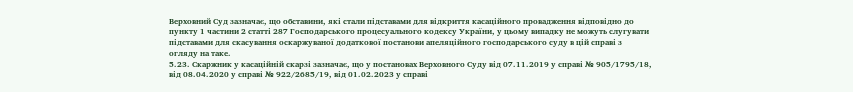Верховний Суд зазначає, що обставини, які стали підставами для відкриття касаційного провадження відповідно до пункту 1 частини 2 статті 287 Господарського процесуального кодексу України, у цьому випадку не можуть слугувати підставами для скасування оскаржуваної додаткової постанови апеляційного господарського суду в цій справі з огляду на таке.
5.23. Скаржник у касаційній скарзі зазначає, що у постановах Верховного Суду від 07.11.2019 у справі № 905/1795/18, від 08.04.2020 у справі № 922/2685/19, від 01.02.2023 у справі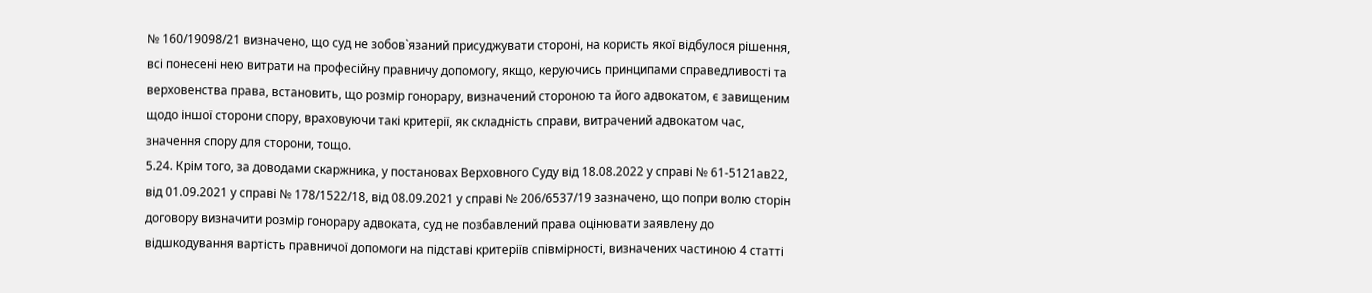№ 160/19098/21 визначено, що суд не зобов`язаний присуджувати стороні, на користь якої відбулося рішення, всі понесені нею витрати на професійну правничу допомогу, якщо, керуючись принципами справедливості та верховенства права, встановить, що розмір гонорару, визначений стороною та його адвокатом, є завищеним щодо іншої сторони спору, враховуючи такі критерії, як складність справи, витрачений адвокатом час, значення спору для сторони, тощо.
5.24. Крім того, за доводами скаржника, у постановах Верховного Суду від 18.08.2022 у справі № 61-5121ав22, від 01.09.2021 у справі № 178/1522/18, від 08.09.2021 у справі № 206/6537/19 зазначено, що попри волю сторін договору визначити розмір гонорару адвоката, суд не позбавлений права оцінювати заявлену до відшкодування вартість правничої допомоги на підставі критеріїв співмірності, визначених частиною 4 статті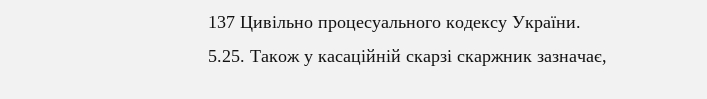137 Цивільно процесуального кодексу України.
5.25. Також у касаційній скарзі скаржник зазначає,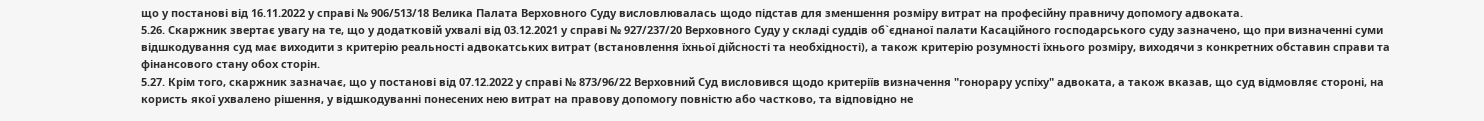що у постанові від 16.11.2022 у справі № 906/513/18 Велика Палата Верховного Суду висловлювалась щодо підстав для зменшення розміру витрат на професійну правничу допомогу адвоката.
5.26. Скаржник звертає увагу на те, що у додатковій ухвалі від 03.12.2021 у справі № 927/237/20 Верховного Суду у складі суддів об`єднаної палати Касаційного господарського суду зазначено, що при визначенні суми відшкодування суд має виходити з критерію реальності адвокатських витрат (встановлення їхньої дійсності та необхідності), а також критерію розумності їхнього розміру, виходячи з конкретних обставин справи та фінансового стану обох сторін.
5.27. Крім того, скаржник зазначає, що у постанові від 07.12.2022 у справі № 873/96/22 Верховний Суд висловився щодо критеріїв визначення "гонорару успіху" адвоката, а також вказав, що суд відмовляє стороні, на користь якої ухвалено рішення, у відшкодуванні понесених нею витрат на правову допомогу повністю або частково, та відповідно не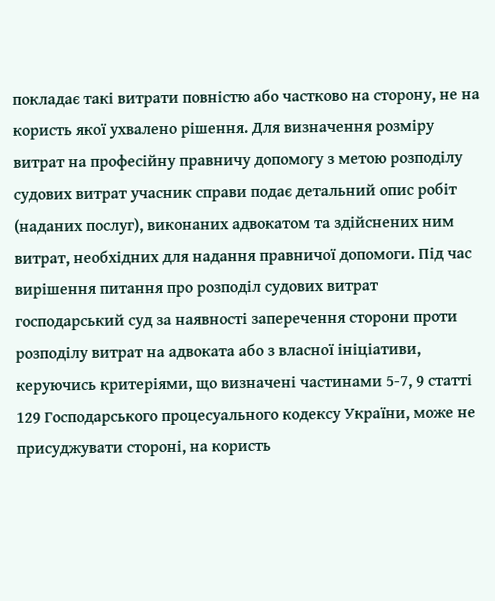покладає такі витрати повністю або частково на сторону, не на користь якої ухвалено рішення. Для визначення розміру витрат на професійну правничу допомогу з метою розподілу судових витрат учасник справи подає детальний опис робіт (наданих послуг), виконаних адвокатом та здійснених ним витрат, необхідних для надання правничої допомоги. Під час вирішення питання про розподіл судових витрат господарський суд за наявності заперечення сторони проти розподілу витрат на адвоката або з власної ініціативи, керуючись критеріями, що визначені частинами 5-7, 9 статті 129 Господарського процесуального кодексу України, може не присуджувати стороні, на користь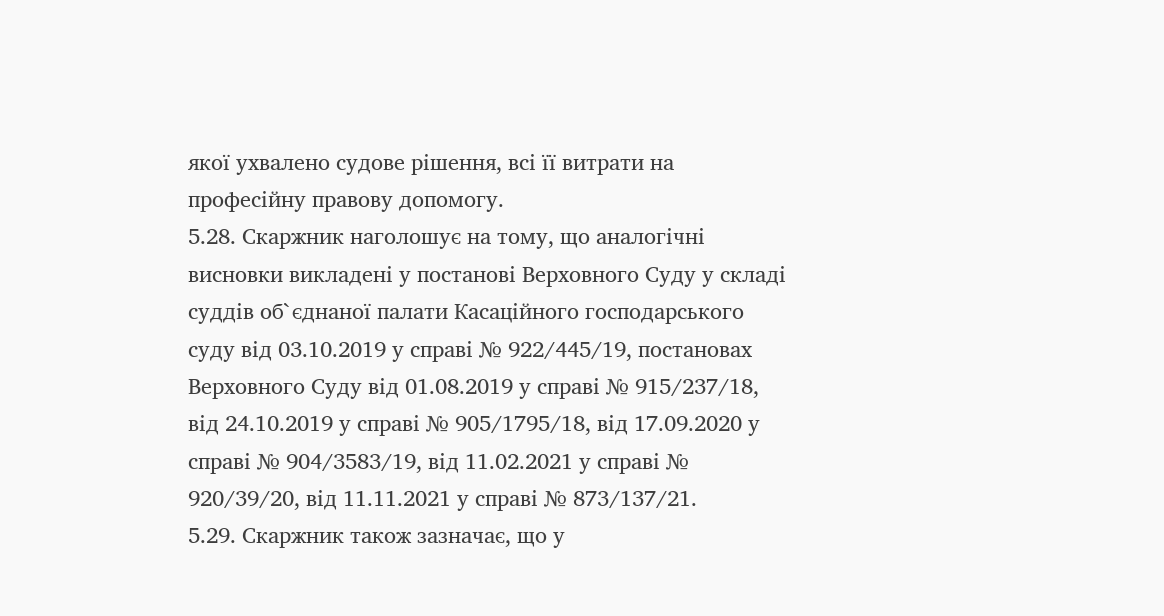якої ухвалено судове рішення, всі її витрати на професійну правову допомогу.
5.28. Скаржник наголошує на тому, що аналогічні висновки викладені у постанові Верховного Суду у складі суддів об`єднаної палати Касаційного господарського суду від 03.10.2019 у справі № 922/445/19, постановах Верховного Суду від 01.08.2019 у справі № 915/237/18, від 24.10.2019 у справі № 905/1795/18, від 17.09.2020 у справі № 904/3583/19, від 11.02.2021 у справі № 920/39/20, від 11.11.2021 у справі № 873/137/21.
5.29. Скаржник також зазначає, що у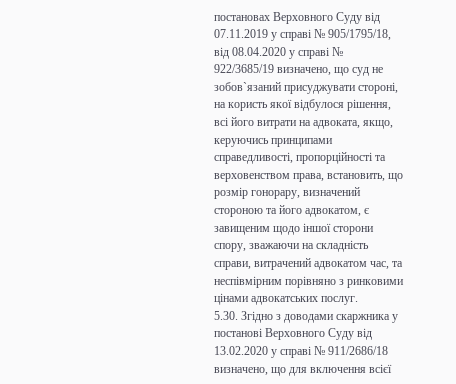постановах Верховного Суду від 07.11.2019 у справі № 905/1795/18, від 08.04.2020 у справі № 922/3685/19 визначено, що суд не зобов`язаний присуджувати стороні, на користь якої відбулося рішення, всі його витрати на адвоката, якщо, керуючись принципами справедливості, пропорційності та верховенством права, встановить, що розмір гонорару, визначений стороною та його адвокатом, є завищеним щодо іншої сторони спору, зважаючи на складність справи, витрачений адвокатом час, та неспівмірним порівняно з ринковими цінами адвокатських послуг.
5.30. Згідно з доводами скаржника у постанові Верховного Суду від 13.02.2020 у справі № 911/2686/18 визначено, що для включення всієї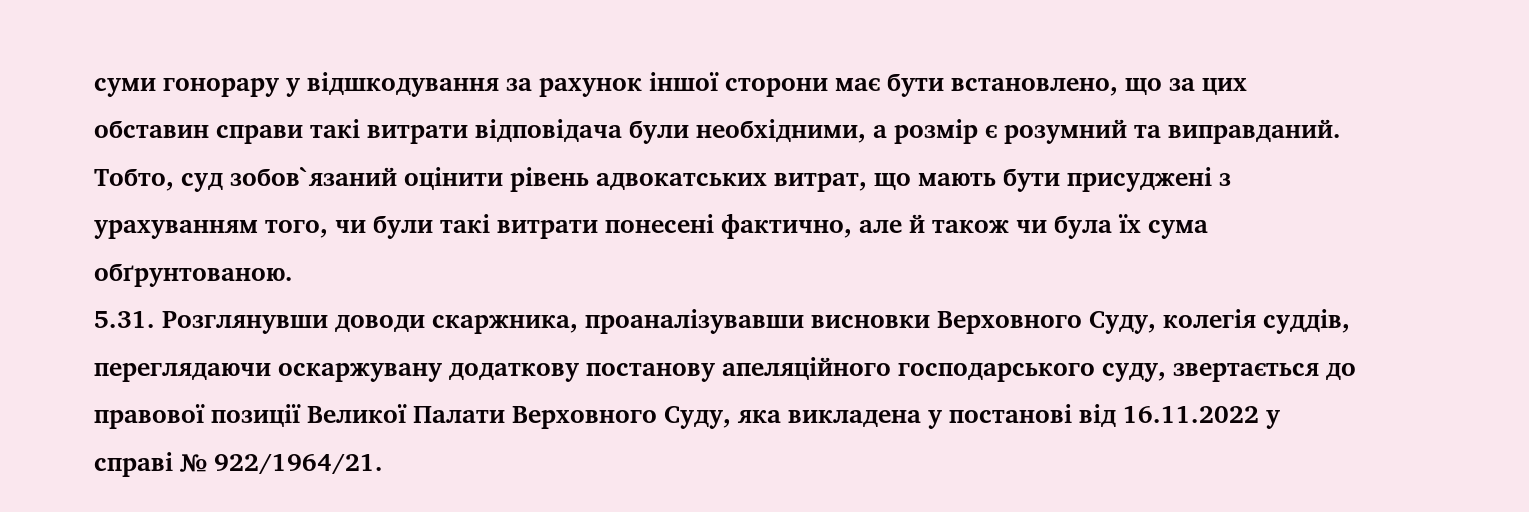суми гонорару у відшкодування за рахунок іншої сторони має бути встановлено, що за цих обставин справи такі витрати відповідача були необхідними, а розмір є розумний та виправданий. Тобто, суд зобов`язаний оцінити рівень адвокатських витрат, що мають бути присуджені з урахуванням того, чи були такі витрати понесені фактично, але й також чи була їх сума обґрунтованою.
5.31. Розглянувши доводи скаржника, проаналізувавши висновки Верховного Суду, колегія суддів, переглядаючи оскаржувану додаткову постанову апеляційного господарського суду, звертається до правової позиції Великої Палати Верховного Суду, яка викладена у постанові від 16.11.2022 у справі № 922/1964/21.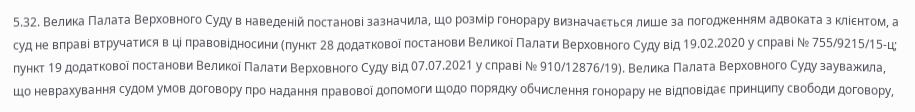5.32. Велика Палата Верховного Суду в наведеній постанові зазначила, що розмір гонорару визначається лише за погодженням адвоката з клієнтом, а суд не вправі втручатися в ці правовідносини (пункт 28 додаткової постанови Великої Палати Верховного Суду від 19.02.2020 у справі № 755/9215/15-ц; пункт 19 додаткової постанови Великої Палати Верховного Суду від 07.07.2021 у справі № 910/12876/19). Велика Палата Верховного Суду зауважила, що неврахування судом умов договору про надання правової допомоги щодо порядку обчислення гонорару не відповідає принципу свободи договору,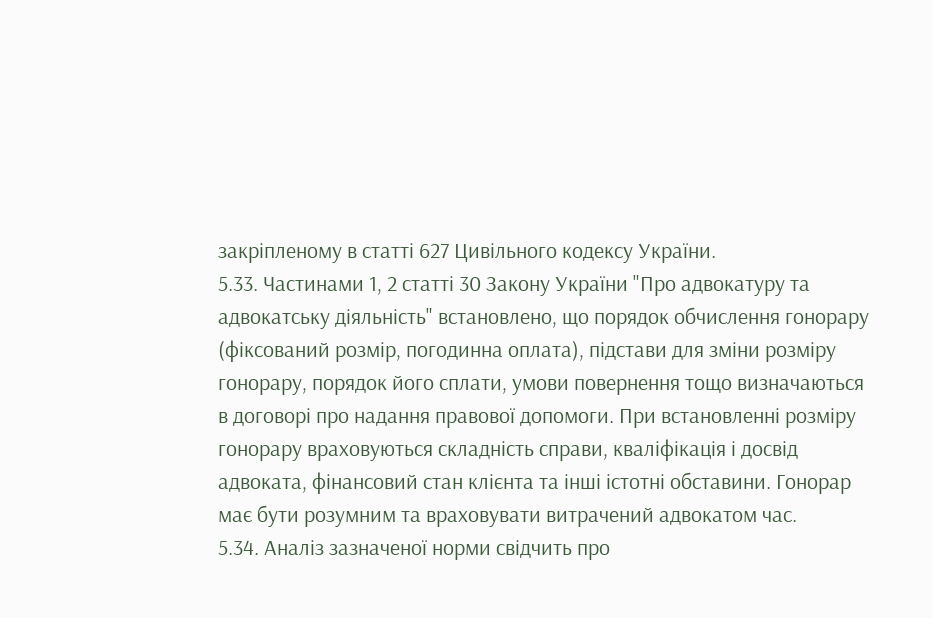закріпленому в статті 627 Цивільного кодексу України.
5.33. Частинами 1, 2 статті 30 Закону України "Про адвокатуру та адвокатську діяльність" встановлено, що порядок обчислення гонорару (фіксований розмір, погодинна оплата), підстави для зміни розміру гонорару, порядок його сплати, умови повернення тощо визначаються в договорі про надання правової допомоги. При встановленні розміру гонорару враховуються складність справи, кваліфікація і досвід адвоката, фінансовий стан клієнта та інші істотні обставини. Гонорар має бути розумним та враховувати витрачений адвокатом час.
5.34. Аналіз зазначеної норми свідчить про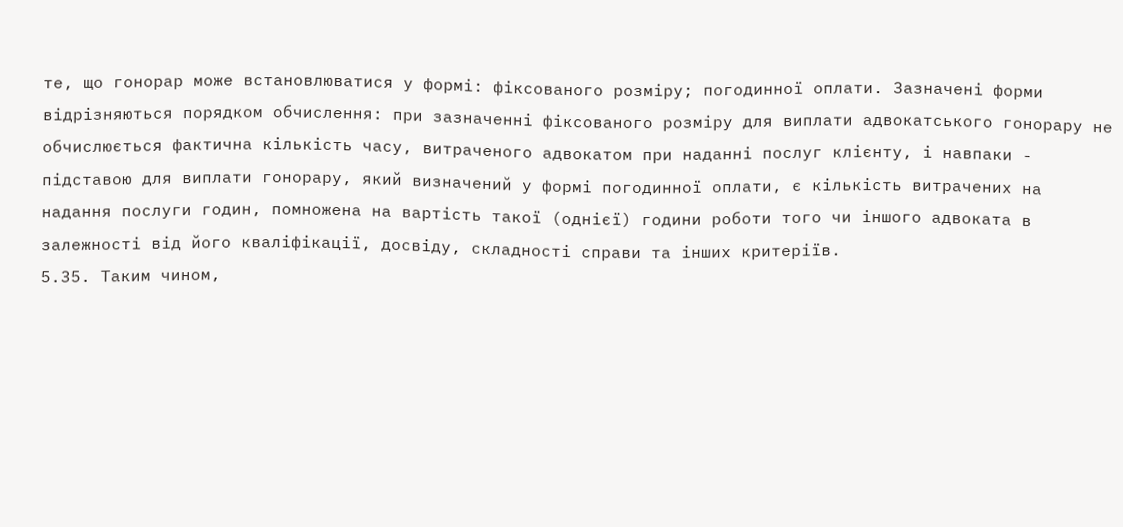те, що гонорар може встановлюватися у формі: фіксованого розміру; погодинної оплати. Зазначені форми відрізняються порядком обчислення: при зазначенні фіксованого розміру для виплати адвокатського гонорару не обчислюється фактична кількість часу, витраченого адвокатом при наданні послуг клієнту, і навпаки - підставою для виплати гонорару, який визначений у формі погодинної оплати, є кількість витрачених на надання послуги годин, помножена на вартість такої (однієї) години роботи того чи іншого адвоката в залежності від його кваліфікації, досвіду, складності справи та інших критеріїв.
5.35. Таким чином,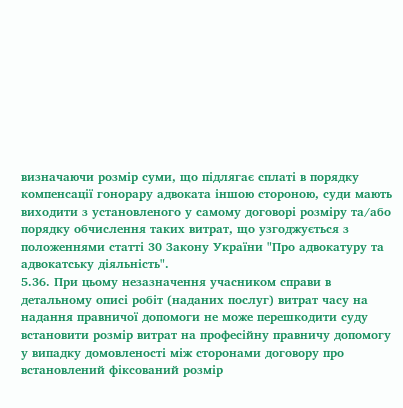визначаючи розмір суми, що підлягає сплаті в порядку компенсації гонорару адвоката іншою стороною, суди мають виходити з установленого у самому договорі розміру та/або порядку обчислення таких витрат, що узгоджується з положеннями статті 30 Закону України "Про адвокатуру та адвокатську діяльність".
5.36. При цьому незазначення учасником справи в детальному описі робіт (наданих послуг) витрат часу на надання правничої допомоги не може перешкодити суду встановити розмір витрат на професійну правничу допомогу у випадку домовленості між сторонами договору про встановлений фіксований розмір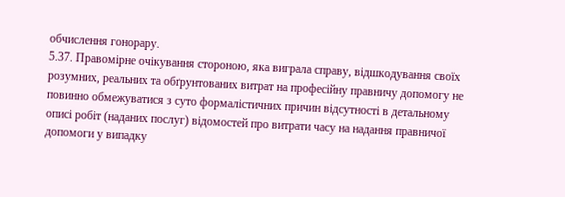обчислення гонорару.
5.37. Правомірне очікування стороною, яка виграла справу, відшкодування своїх розумних, реальних та обґрунтованих витрат на професійну правничу допомогу не повинно обмежуватися з суто формалістичних причин відсутності в детальному описі робіт (наданих послуг) відомостей про витрати часу на надання правничої допомоги у випадку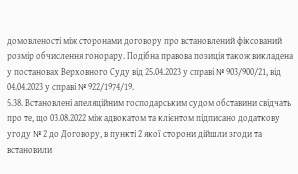домовленості між сторонами договору про встановлений фіксований розмір обчислення гонорару. Подібна правова позиція також викладена у постановах Верховного Суду від 25.04.2023 у справі № 903/900/21, від 04.04.2023 у справі № 922/1974/19.
5.38. Встановлені апеляційним господарським судом обставини свідчать про те, що 03.08.2022 між адвокатом та клієнтом підписано додаткову угоду № 2 до Договору, в пункті 2 якої сторони дійшли згоди та встановили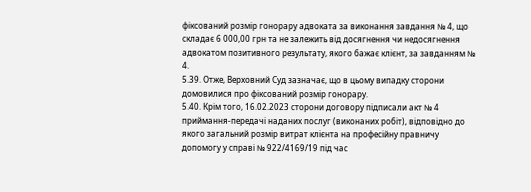фіксований розмір гонорару адвоката за виконання завдання № 4, що складає 6 000,00 грн та не залежить від досягнення чи недосягнення адвокатом позитивного результату, якого бажає клієнт, за завданням № 4.
5.39. Отже, Верховний Суд зазначає, що в цьому випадку сторони домовилися про фіксований розмір гонорару.
5.40. Крім того, 16.02.2023 сторони договору підписали акт № 4 приймання-передачі наданих послуг (виконаних робіт), відповідно до якого загальний розмір витрат клієнта на професійну правничу допомогу у справі № 922/4169/19 під час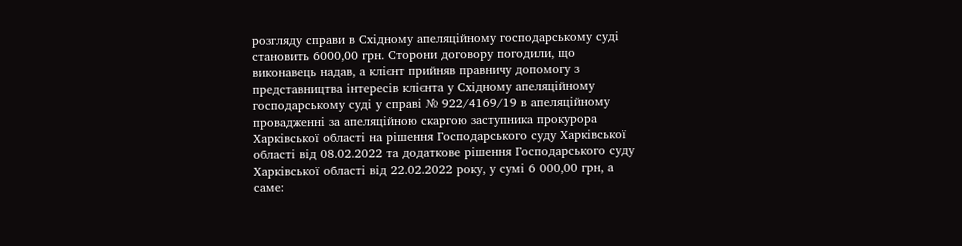розгляду справи в Східному апеляційному господарському суді становить 6000,00 грн. Сторони договору погодили, що виконавець надав, а клієнт прийняв правничу допомогу з представництва інтересів клієнта у Східному апеляційному господарському суді у справі № 922/4169/19 в апеляційному провадженні за апеляційною скаргою заступника прокурора Харківської області на рішення Господарського суду Харківської області від 08.02.2022 та додаткове рішення Господарського суду Харківської області від 22.02.2022 року, у сумі 6 000,00 грн, а саме: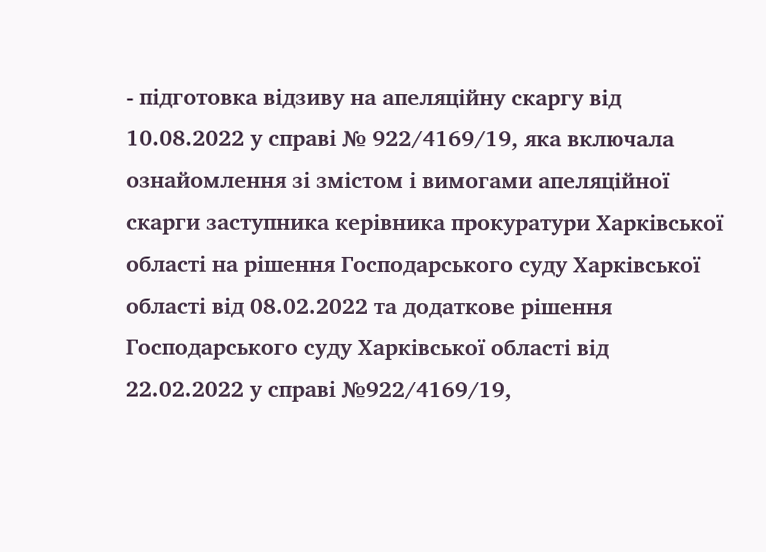- підготовка відзиву на апеляційну скаргу від 10.08.2022 у справі № 922/4169/19, яка включала ознайомлення зі змістом і вимогами апеляційної скарги заступника керівника прокуратури Харківської області на рішення Господарського суду Харківської області від 08.02.2022 та додаткове рішення Господарського суду Харківської області від 22.02.2022 у справі №922/4169/19,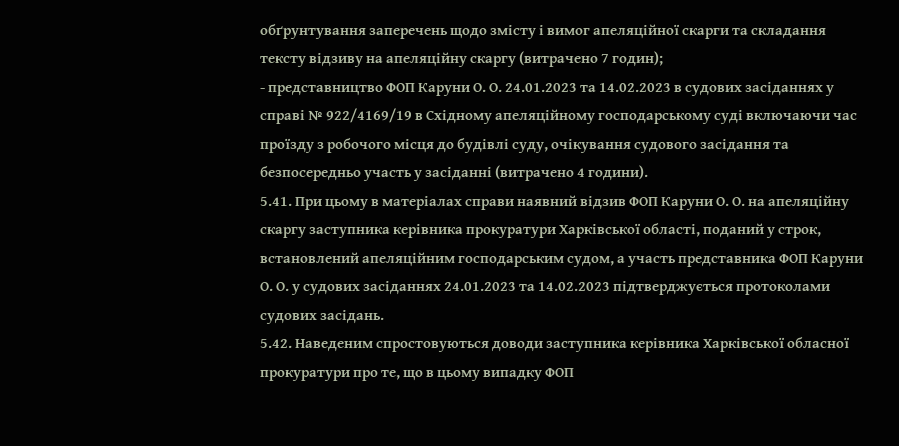обґрунтування заперечень щодо змісту і вимог апеляційної скарги та складання тексту відзиву на апеляційну скаргу (витрачено 7 годин);
- представництво ФОП Каруни О. О. 24.01.2023 та 14.02.2023 в судових засіданнях у справі № 922/4169/19 в Східному апеляційному господарському суді включаючи час проїзду з робочого місця до будівлі суду, очікування судового засідання та безпосередньо участь у засіданні (витрачено 4 години).
5.41. При цьому в матеріалах справи наявний відзив ФОП Каруни О. О. на апеляційну скаргу заступника керівника прокуратури Харківської області, поданий у строк, встановлений апеляційним господарським судом, а участь представника ФОП Каруни О. О. у судових засіданнях 24.01.2023 та 14.02.2023 підтверджується протоколами судових засідань.
5.42. Наведеним спростовуються доводи заступника керівника Харківської обласної прокуратури про те, що в цьому випадку ФОП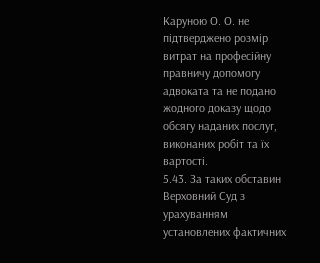Каруною О. О. не підтверджено розмір витрат на професійну правничу допомогу адвоката та не подано жодного доказу щодо обсягу наданих послуг, виконаних робіт та їх вартості.
5.43. За таких обставин Верховний Суд з урахуванням установлених фактичних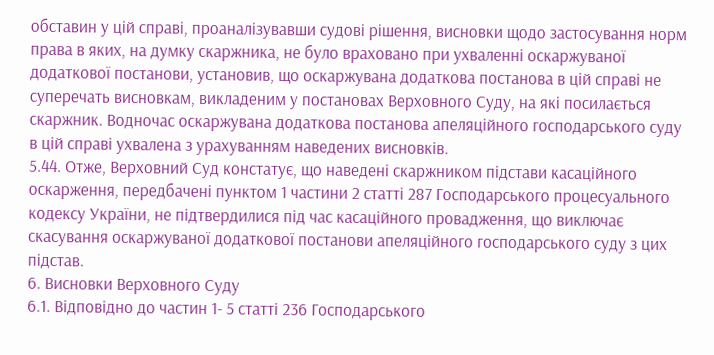обставин у цій справі, проаналізувавши судові рішення, висновки щодо застосування норм права в яких, на думку скаржника, не було враховано при ухваленні оскаржуваної додаткової постанови, установив, що оскаржувана додаткова постанова в цій справі не суперечать висновкам, викладеним у постановах Верховного Суду, на які посилається скаржник. Водночас оскаржувана додаткова постанова апеляційного господарського суду в цій справі ухвалена з урахуванням наведених висновків.
5.44. Отже, Верховний Суд констатує, що наведені скаржником підстави касаційного оскарження, передбачені пунктом 1 частини 2 статті 287 Господарського процесуального кодексу України, не підтвердилися під час касаційного провадження, що виключає скасування оскаржуваної додаткової постанови апеляційного господарського суду з цих підстав.
6. Висновки Верховного Суду
6.1. Відповідно до частин 1- 5 статті 236 Господарського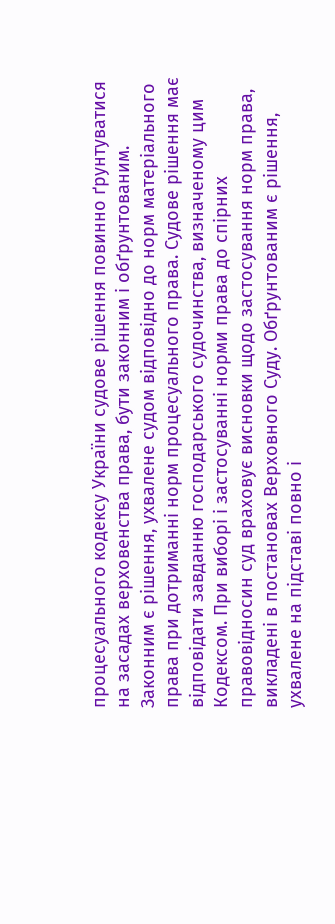процесуального кодексу України судове рішення повинно ґрунтуватися на засадах верховенства права, бути законним і обґрунтованим. Законним є рішення, ухвалене судом відповідно до норм матеріального права при дотриманні норм процесуального права. Судове рішення має відповідати завданню господарського судочинства, визначеному цим Кодексом. При виборі і застосуванні норми права до спірних правовідносин суд враховує висновки щодо застосування норм права, викладені в постановах Верховного Суду. Обґрунтованим є рішення, ухвалене на підставі повно і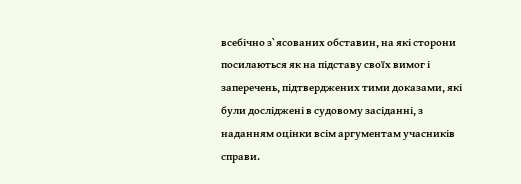всебічно з`ясованих обставин, на які сторони посилаються як на підставу своїх вимог і заперечень, підтверджених тими доказами, які були досліджені в судовому засіданні, з наданням оцінки всім аргументам учасників справи.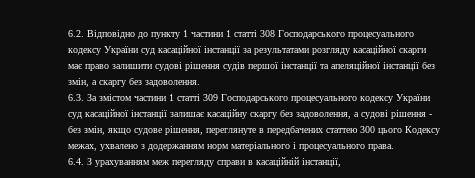6.2. Відповідно до пункту 1 частини 1 статті 308 Господарського процесуального кодексу України суд касаційної інстанції за результатами розгляду касаційної скарги має право залишити судові рішення судів першої інстанції та апеляційної інстанції без змін, а скаргу без задоволення.
6.3. За змістом частини 1 статті 309 Господарського процесуального кодексу України суд касаційної інстанції залишає касаційну скаргу без задоволення, а судові рішення - без змін, якщо судове рішення, переглянуте в передбачених статтею 300 цього Кодексу межах, ухвалено з додержанням норм матеріального і процесуального права.
6.4. З урахуванням меж перегляду справи в касаційній інстанції,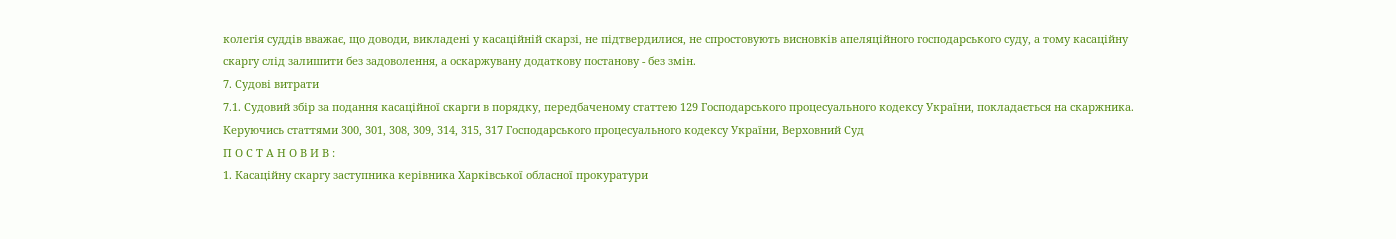колегія суддів вважає, що доводи, викладені у касаційній скарзі, не підтвердилися, не спростовують висновків апеляційного господарського суду, а тому касаційну скаргу слід залишити без задоволення, а оскаржувану додаткову постанову - без змін.
7. Судові витрати
7.1. Судовий збір за подання касаційної скарги в порядку, передбаченому статтею 129 Господарського процесуального кодексу України, покладається на скаржника.
Керуючись статтями 300, 301, 308, 309, 314, 315, 317 Господарського процесуального кодексу України, Верховний Суд
П О С Т А Н О В И В :
1. Касаційну скаргу заступника керівника Харківської обласної прокуратури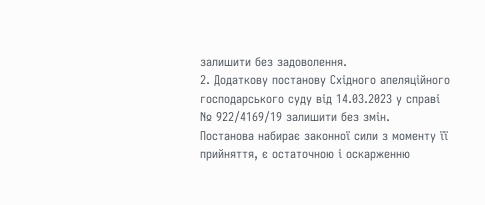залишити без задоволення.
2. Додаткову постанову Східного апеляційного господарського суду від 14.03.2023 у справі № 922/4169/19 залишити без змін.
Постанова набирає законної сили з моменту її прийняття, є остаточною і оскарженню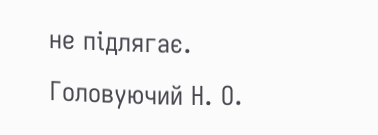не підлягає.
Головуючий Н. О.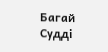Багай
Судді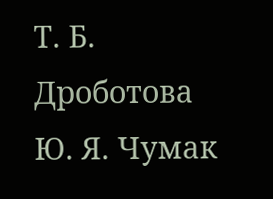Т. Б. Дроботова
Ю. Я. Чумак